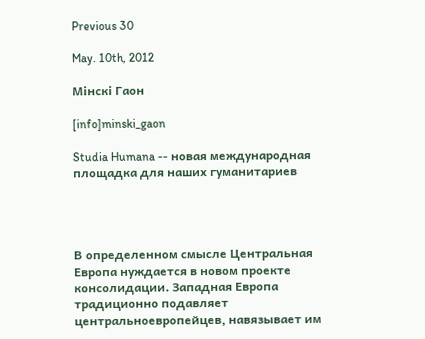Previous 30

May. 10th, 2012

Мiнскi Гаон

[info]minski_gaon

Studia Humana -- новая международная площадка для наших гуманитариев




В определенном смысле Центральная Европа нуждается в новом проекте консолидации. Западная Европа традиционно подавляет центральноевропейцев, навязывает им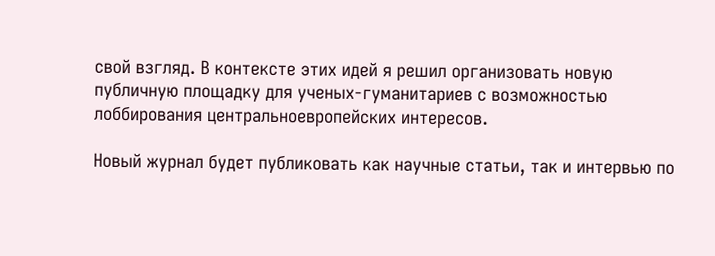свой взгляд. В контексте этих идей я решил организовать новую публичную площадку для ученых-гуманитариев с возможностью лоббирования центральноевропейских интересов.

Новый журнал будет публиковать как научные статьи, так и интервью по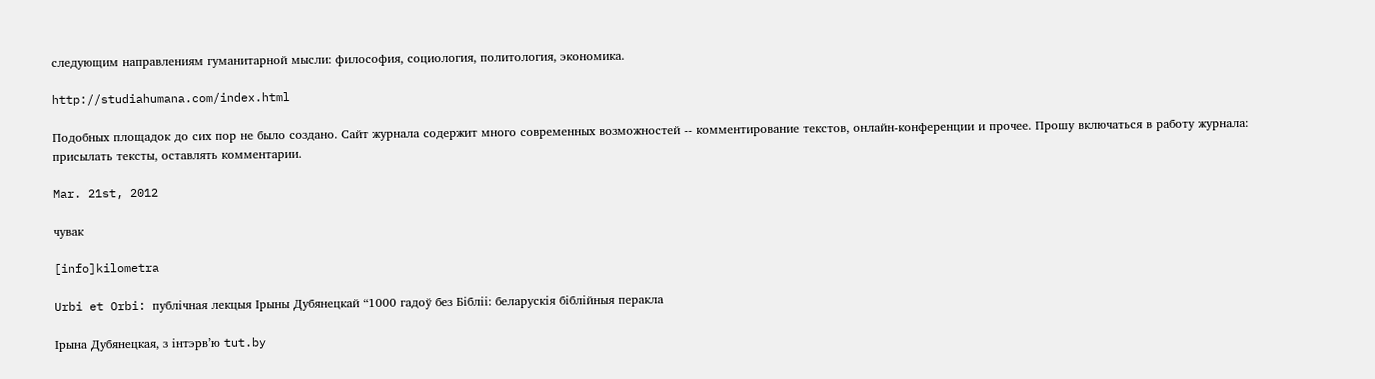следующим направлениям гуманитарной мысли: философия, социология, политология, экономика.

http://studiahumana.com/index.html

Подобных площадок до сих пор не было создано. Сайт журнала содержит много современных возможностей -- комментирование текстов, онлайн-конференции и прочее. Прошу включаться в работу журнала: присылать тексты, оставлять комментарии.

Mar. 21st, 2012

чувак

[info]kilometra

Urbi et Orbi: публічная лекцыя Ірыны Дубянецкай “1000 гадоў без Бібліі: беларускія біблійныя перакла

Ірына Дубянецкая, з інтэрв’ю tut.by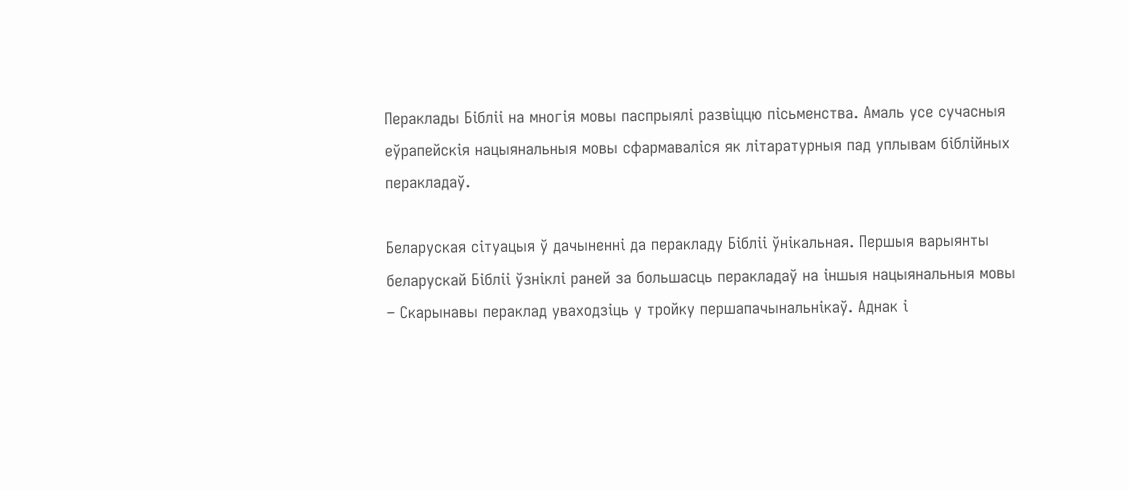Пераклады Бібліі на многія мовы паспрыялі развіццю пісьменства. Амаль усе сучасныя еўрапейскія нацыянальныя мовы сфармаваліся як літаратурныя пад уплывам біблійных перакладаў.

Беларуская сітуацыя ў дачыненні да перакладу Бібліі ўнікальная. Першыя варыянты беларускай Бібліі ўзніклі раней за большасць перакладаў на іншыя нацыянальныя мовы – Скарынавы пераклад уваходзіць у тройку першапачынальнікаў. Аднак і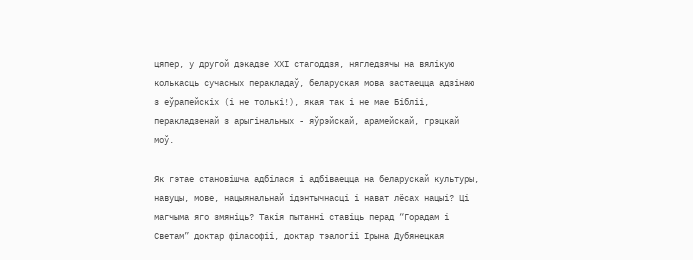цяпер, у другой дэкадзе ХХІ стагоддзя, нягледзячы на вялікую колькасць сучасных перакладаў, беларуская мова застаецца адзінаю з еўрапейскіх (і не толькі!), якая так і не мае Бібліі, перакладзенай з арыгінальных - яўрэйскай, арамейскай, грэцкай моў.

Як гэтае становішча адбілася і адбіваецца на беларускай культуры, навуцы, мове, нацыянальнай ідэнтычнасці і нават лёсах нацыі? Ці магчыма яго змяніць? Такія пытанні ставіць перад “Горадам і Светам” доктар філасофіі, доктар тэалогіі Ірына Дубянецкая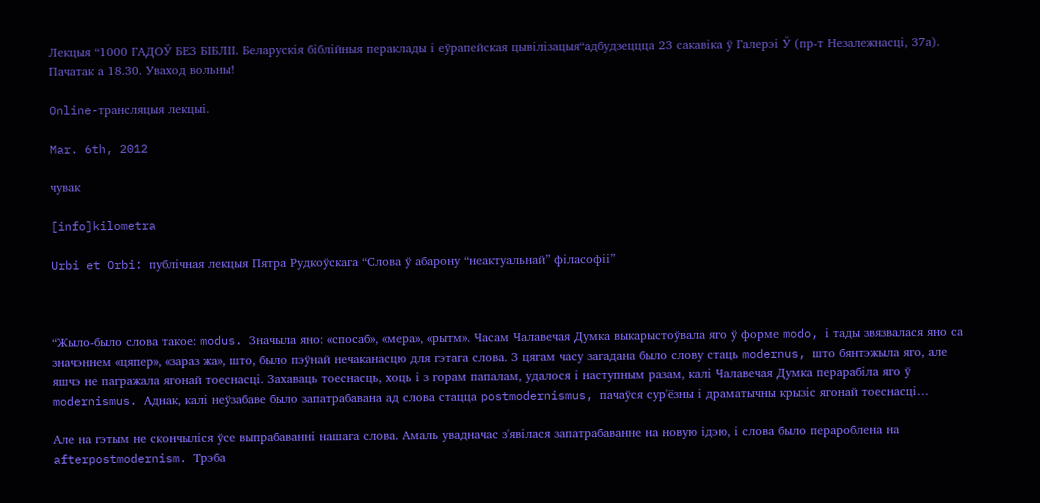Лекцыя “1000 ГАДОЎ БЕЗ БІБЛІІ. Беларускія біблійныя пераклады і еўрапейская цывілізацыя“адбудзеццца 23 сакавіка ў Галерэі Ў (пр-т Незалежнасці, 37а). Пачатак а 18.30. Уваход вольны!

Online-трансляцыя лекцыі.

Mar. 6th, 2012

чувак

[info]kilometra

Urbi et Orbi: публічная лекцыя Пятра Рудкоўскага “Слова ў абарону “неактуальнай” філасофіі”



“Жыло-было слова такое: modus. Значыла яно: «спосаб», «мера», «рытм». Часам Чалавечая Думка выкарыстоўвала яго ў форме modo, і тады звязвалася яно са значэннем «цяпер», «зараз жа», што, было пэўнай нечаканасцю для гэтага слова. З цягам часу загадана было слову стаць modernus, што бянтэжыла яго, але яшчэ не пагражала ягонай тоеснасці. Захаваць тоеснасць, хоць і з горам папалам, удалося і наступным разам, калі Чалавечая Думка перарабіла яго ў modernismus. Аднак, калі неўзабаве было запатрабавана ад слова стацца postmodernismus, пачаўся сур'ёзны і драматычны крызіс ягонай тоеснасці…

Але на гэтым не скончыліся ўсе выпрабаванні нашага слова. Амаль увадначас з'явілася запатрабаванне на новую ідэю, і слова было перароблена на afterpostmodernism. Трэба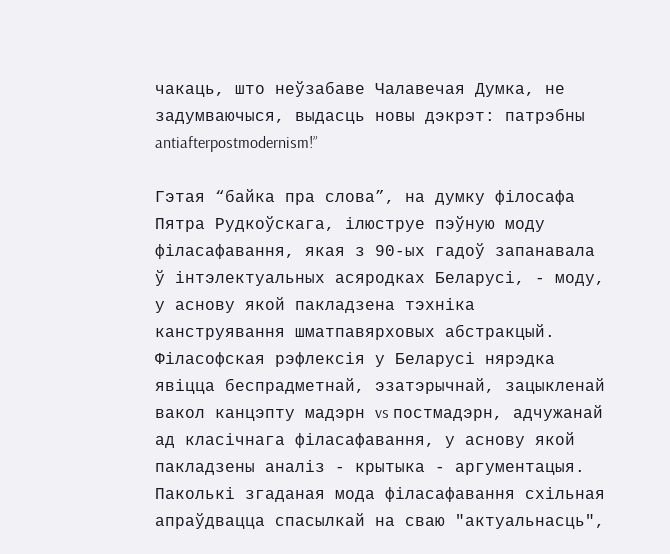чакаць, што неўзабаве Чалавечая Думка, не задумваючыся, выдасць новы дэкрэт: патрэбны antiafterpostmodernism!”

Гэтая “байка пра слова”, на думку філосафа Пятра Рудкоўскага, ілюструе пэўную моду філасафавання, якая з 90-ых гадоў запанавала ў інтэлектуальных асяродках Беларусі, - моду, у аснову якой пакладзена тэхніка канструявання шматпавярховых абстракцый. Філасофская рэфлексія у Беларусі нярэдка явіцца беспрадметнай, эзатэрычнай, зацыкленай вакол канцэпту мадэрн vs постмадэрн, адчужанай ад класічнага філасафавання, у аснову якой пакладзены аналіз - крытыка - аргументацыя. Паколькі згаданая мода філасафавання схільная апраўдвацца спасылкай на сваю "актуальнасць",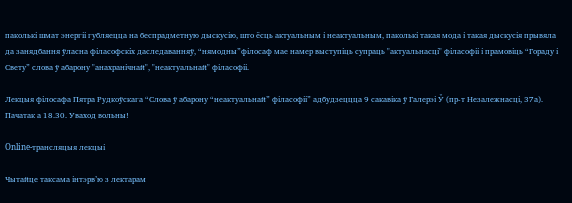паколькі шмат энергіі губляецца на беспрадметную дыскусію, што ёсць актуальным і неактуальным, паколькі такая мода і такая дыскусія прывяла да занядбання ўласна філасофскіх даследаванняў, “нямодны”філосаф мае намер выступіць супраць "актуальнасці" філасофіі і прамовіць “Гораду і Свету” слова ў абарону "анахранічнай", "неактуальнай" філасофіі.

Лекцыя філосафа Пятра Рудкоўскага “Слова ў абарону “неактуальнай” філасофіі” адбудзеццца 9 сакавіка ў Галерэі Ў (пр-т Незалежнасці, 37а). Пачатак а 18.30. Уваход вольны!

Online-трансляцыя лекцыі

Чытайце таксама інтэрв’ю з лектарам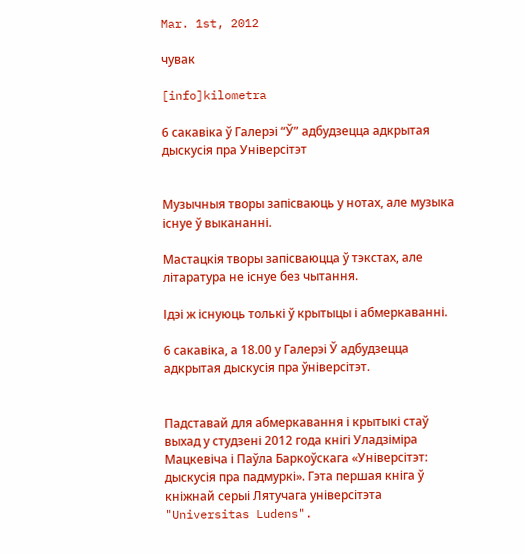Mar. 1st, 2012

чувак

[info]kilometra

6 сакавіка ў Галерэі “Ў” адбудзецца адкрытая дыскусія пра Універсітэт


Музычныя творы запісваюць у нотах, але музыка існуе ў выкананні.

Мастацкія творы запісваюцца ў тэкстах, але літаратура не існуе без чытання.

Ідэі ж існуюць толькі ў крытыцы і абмеркаванні.

6 сакавіка, а 18.00 у Галерэі Ў адбудзецца адкрытая дыскусія пра ўніверсітэт.


Падставай для абмеркавання і крытыкі стаў выхад у студзені 2012 года кнігі Уладзіміра Мацкевіча і Паўла Баркоўскага «Універсітэт: дыскусія пра падмуркі». Гэта першая кніга ў кніжнай серыі Лятучага універсітэта "Universitas Ludens".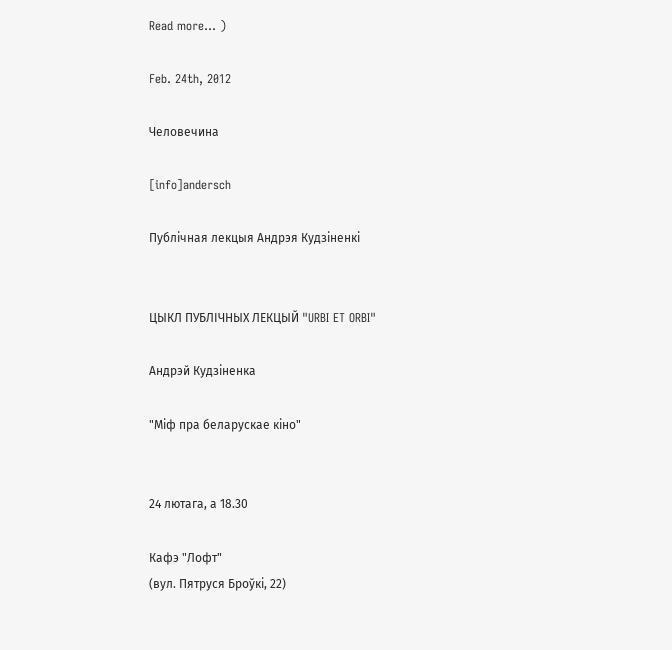Read more... )

Feb. 24th, 2012

Человечина

[info]andersch

Публічная лекцыя Андрэя Кудзіненкі


ЦЫКЛ ПУБЛІЧНЫХ ЛЕКЦЫЙ "URBI ET ORBI"

Андрэй Кудзіненка

"Міф пра беларускае кіно"


24 лютага, а 18.30

Кафэ "Лофт"
(вул. Пятруся Броўкі, 22)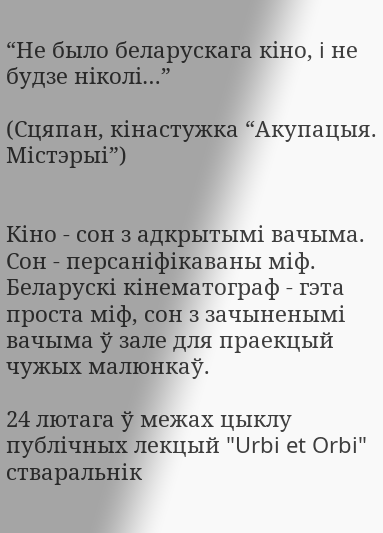“Не было беларускага кiно, i не будзе нiколi…”

(Сцяпан, кінастужка “Акупацыя. Містэрыі”)


Кіно - сон з адкрытымі вачыма. Сон - персаніфікаваны міф. Беларускі кінематограф - гэта проста міф, сон з зачыненымі вачыма ў зале для праекцый чужых малюнкаў.

24 лютага ў межах цыклу публічных лекцый "Urbi et Orbi" стваральнік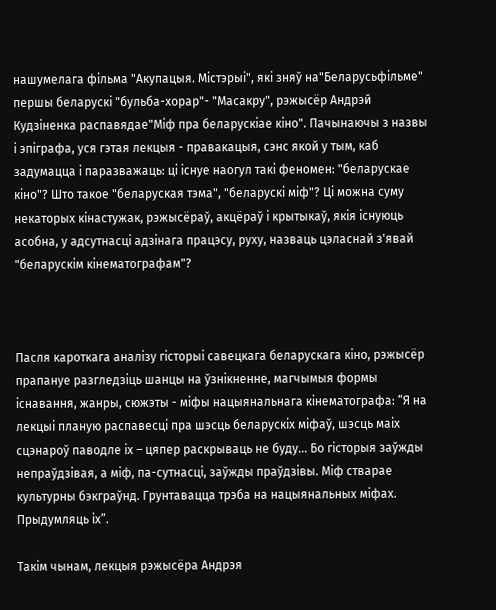нашумелага фільма "Акупацыя. Містэрыі", які зняў на"Беларусьфільме" першы беларускі "бульба-хорар"- "Масакру", рэжысёр Андрэй Кудзіненка распавядае"Міф пра беларускіае кіно". Пачынаючы з назвы і эпіграфа, уся гэтая лекцыя - правакацыя, сэнс якой у тым, каб задумацца і паразважаць: ці існуе наогул такі феномен: "беларускае кіно"? Што такое "беларуская тэма", "беларускі міф"? Ці можна суму некаторых кінастужак, рэжысёраў, акцёраў і крытыкаў, якія існуюць асобна, у адсутнасці адзінага працэсу, руху, назваць цэласнай з'явай "беларускім кінематографам"?



Пасля кароткага аналізу гісторыі савецкага беларускага кіно, рэжысёр прапануе разгледзіць шанцы на ўзнікненне, магчымыя формы існавання, жанры, сюжэты - міфы нацыянальнага кінематографа: “Я на лекцыі планую распавесці пра шэсць беларускіх міфаў, шэсць маіх сцэнароў паводле іх – цяпер раскрываць не буду… Бо гісторыя заўжды непраўдзівая, а міф, па-сутнасці, заўжды праўдзівы. Міф стварае культурны бэкграўнд. Грунтавацца трэба на нацыянальных міфах. Прыдумляць іх”.

Такім чынам, лекцыя рэжысёра Андрэя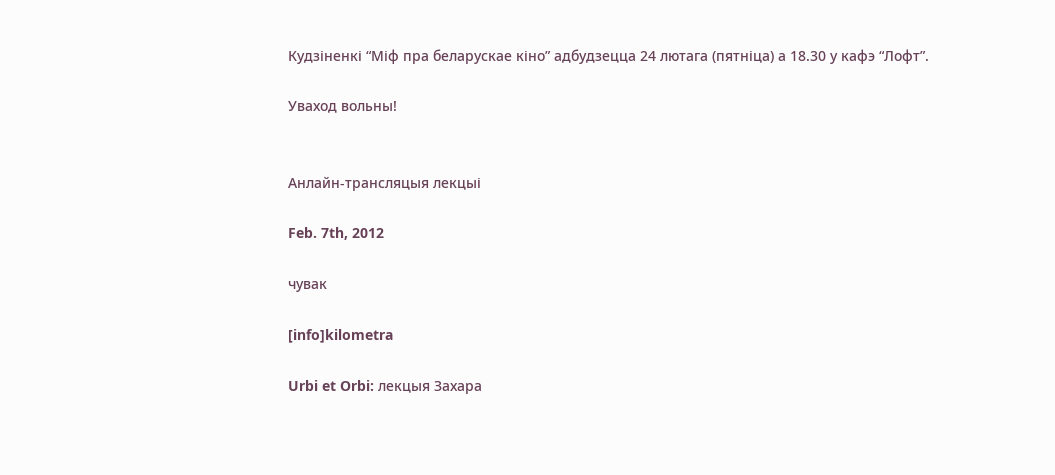Кудзіненкі “Міф пра беларускае кіно” адбудзецца 24 лютага (пятніца) а 18.30 у кафэ “Лофт”.

Уваход вольны!


Анлайн-трансляцыя лекцыі

Feb. 7th, 2012

чувак

[info]kilometra

Urbi et Orbi: лекцыя Захара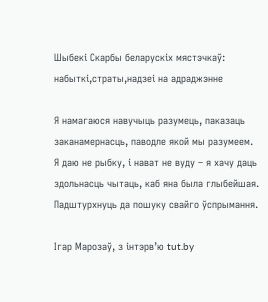Шыбекі Скарбы беларускіх мястэчкаў: набыткі,страты,надзеі на адраджэнне

Я намагаюся навучыць разумець, паказаць заканамернасць, паводле якой мы разумеем.
Я даю не рыбку, і нават не вуду – я хачу даць здольнасць чытаць, каб яна была глыбейшая.
Падштурхнуць да пошуку свайго ўспрымання.

Ігар Марозаў, з інтэрв’ю tut.by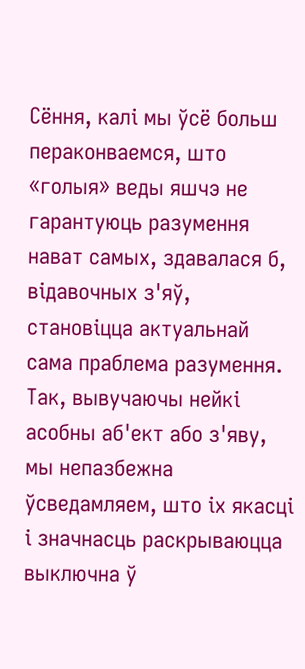Сёння, калі мы ўсё больш пераконваемся, што «голыя» веды яшчэ не гарантуюць разумення нават самых, здавалася б, відавочных з'яў, становіцца актуальнай сама праблема разумення. Так, вывучаючы нейкі асобны аб'ект або з'яву, мы непазбежна ўсведамляем, што іх якасці і значнасць раскрываюцца выключна ў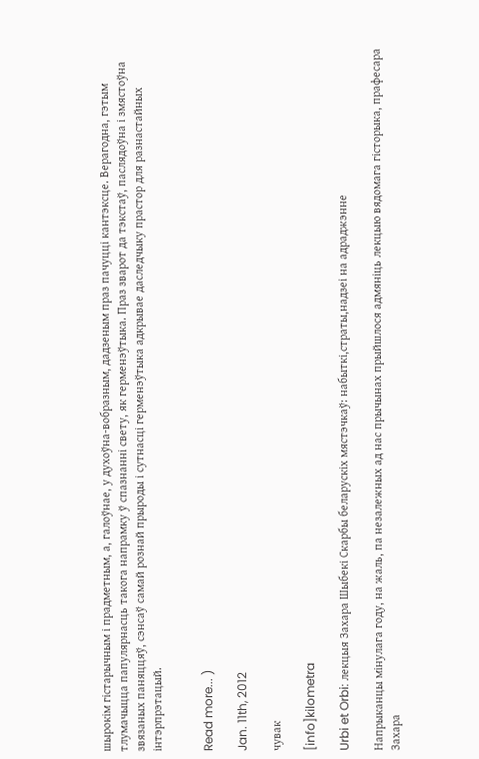шырокім гістарычным і прадметным, а, галоўнае, у духоўна-вобразным, дадзеным праз пачуцці кантэксце. Верагодна, гэтым тлумачыцца папулярнасць такога напрамку ў спазнанні свету, як герменэўтыка. Праз зварот да тэкстаў, паслядоўна і змястоўна звязаных паняццяў, сэнсаў самай рознай прыроды і сутнасці герменэўтыка адкрывае даследчыку прастор для разнастайных інтэрпрэтацый.


Read more... )

Jan. 11th, 2012

чувак

[info]kilometra

Urbi et Orbi: лекцыя Захара Шыбекі Скарбы беларускіх мястэчкаў: набыткі,страты,надзеі на адраджэнне

Напрыканцы мінулага году, на жаль, па незалежных ад нас прычынах прыйшлося адмяніць лекцыю вядомага гісторыка, прафесара Захара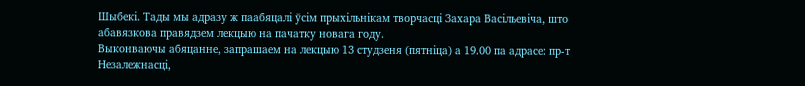Шыбекі. Тады мы адразу ж паабяцалі ўсім прыхільнікам творчасці Захара Васільевіча, што абавязкова правядзем лекцыю на пачатку новага году.
Выконваючы абяцанне, запрашаем на лекцыю 13 студзеня (пятніца) а 19.00 па адрасе: пр-т Незалежнасці,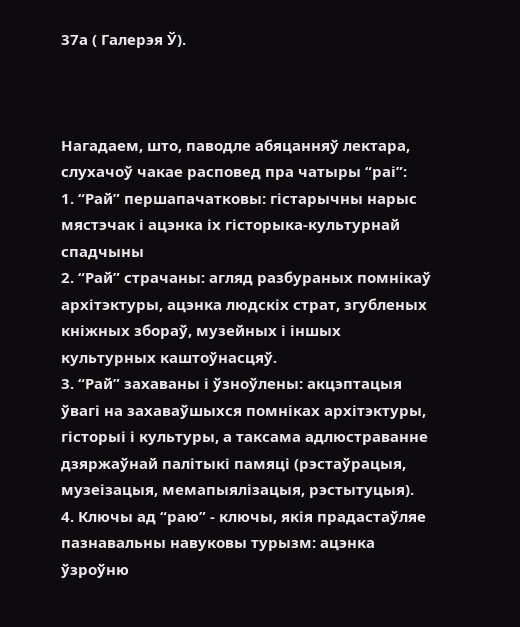37а ( Галерэя Ў).



Нагадаем, што, паводле абяцанняў лектара, слухачоў чакае расповед пра чатыры “раі”:
1. “Рай” першапачатковы: гістарычны нарыс мястэчак і ацэнка іх гісторыка-культурнай спадчыны
2. “Рай” страчаны: агляд разбураных помнікаў архітэктуры, ацэнка людскіх страт, згубленых кніжных збораў, музейных і іншых культурных каштоўнасцяў.
3. “Рай” захаваны і ўзноўлены: акцэптацыя ўвагі на захаваўшыхся помніках архітэктуры, гісторыі і культуры, а таксама адлюстраванне дзяржаўнай палітыкі памяці (рэстаўрацыя, музеізацыя, мемапыялізацыя, рэстытуцыя).
4. Ключы ад “раю” - ключы, якія прадастаўляе пазнавальны навуковы турызм: ацэнка ўзроўню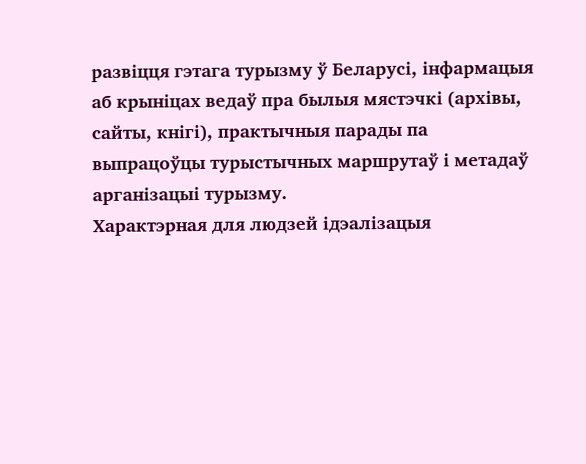развіцця гэтага турызму ў Беларусі, інфармацыя аб крыніцах ведаў пра былыя мястэчкі (архівы, сайты, кнігі), практычныя парады па выпрацоўцы турыстычных маршрутаў і метадаў арганізацыі турызму.
Характэрная для людзей ідэалізацыя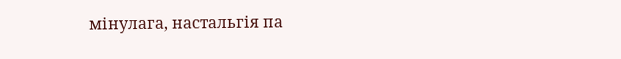мінулага, настальгія па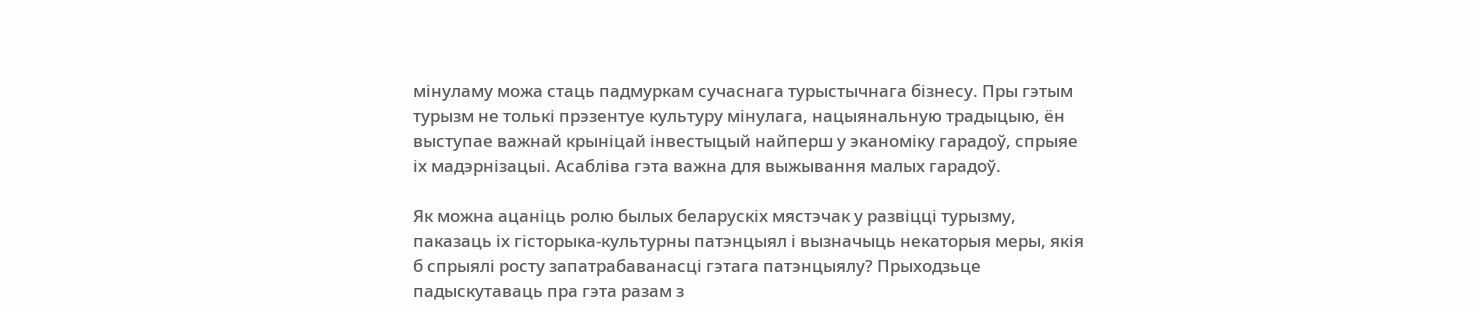мінуламу можа стаць падмуркам сучаснага турыстычнага бізнесу. Пры гэтым турызм не толькі прэзентуе культуру мінулага, нацыянальную традыцыю, ён выступае важнай крыніцай інвестыцый найперш у эканоміку гарадоў, спрыяе іх мадэрнізацыі. Асабліва гэта важна для выжывання малых гарадоў.

Як можна ацаніць ролю былых беларускіх мястэчак у развіцці турызму, паказаць іх гісторыка-культурны патэнцыял і вызначыць некаторыя меры, якія б спрыялі росту запатрабаванасці гэтага патэнцыялу? Прыходзьце падыскутаваць пра гэта разам з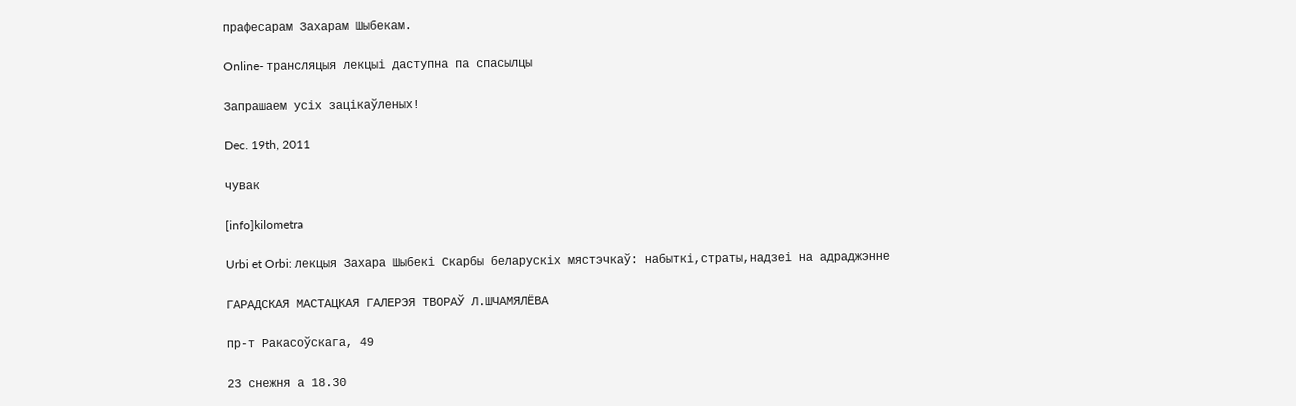прафесарам Захарам Шыбекам.

Online- трансляцыя лекцыі даступна па спасылцы

Запрашаем усіх зацікаўленых!

Dec. 19th, 2011

чувак

[info]kilometra

Urbi et Orbi: лекцыя Захара Шыбекі Скарбы беларускіх мястэчкаў: набыткі,страты,надзеі на адраджэнне

ГАРАДСКАЯ МАСТАЦКАЯ ГАЛЕРЭЯ ТВОРАЎ Л.ШЧАМЯЛЁВА

пр-т Ракасоўскага, 49

23 снежня а 18.30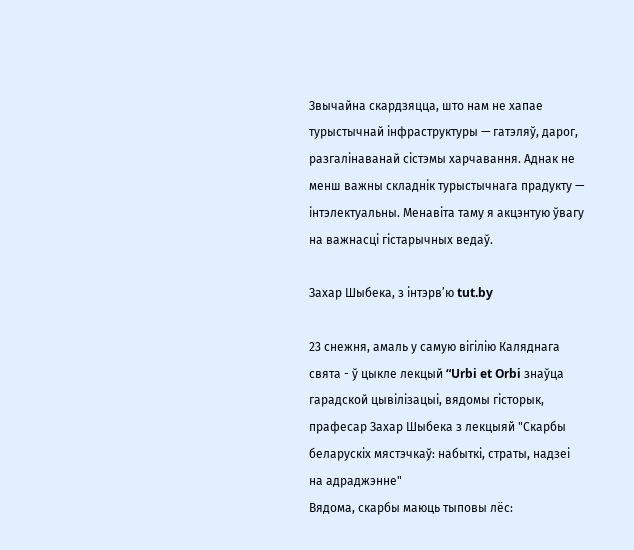Звычайна скардзяцца, што нам не хапае турыстычнай інфраструктуры — гатэляў, дарог, разгалінаванай сістэмы харчавання. Аднак не менш важны складнік турыстычнага прадукту — інтэлектуальны. Менавіта таму я акцэнтую ўвагу на важнасці гістарычных ведаў.

Захар Шыбека, з інтэрв’ю tut.by

23 снежня, амаль у самую вігілію Каляднага свята - ў цыкле лекцый “Urbi et Orbi знаўца гарадской цывілізацыі, вядомы гісторык, прафесар Захар Шыбека з лекцыяй "Скарбы беларускіх мястэчкаў: набыткі, страты, надзеі на адраджэнне"
Вядома, скарбы маюць тыповы лёс: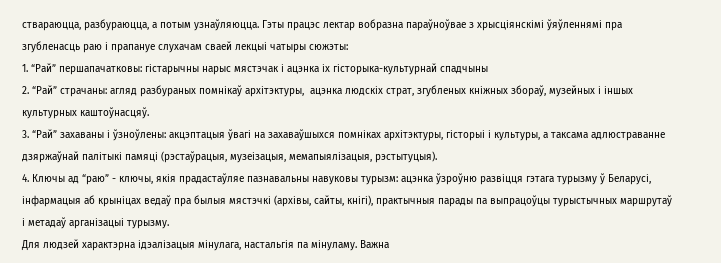ствараюцца, разбураюцца, а потым узнаўляюцца. Гэты працэс лектар вобразна параўноўвае з хрысціянскімі ўяўленнямі пра згубленасць раю і прапануе слухачам сваей лекцыі чатыры сюжэты:
1. “Рай” першапачатковы: гістарычны нарыс мястэчак і ацэнка іх гісторыка-культурнай спадчыны
2. “Рай” страчаны: агляд разбураных помнікаў архітэктуры,  ацэнка людскіх страт, згубленых кніжных збораў, музейных і іншых культурных каштоўнасцяў.
3. “Рай” захаваны і ўзноўлены: акцэптацыя ўвагі на захаваўшыхся помніках архітэктуры, гісторыі і культуры, а таксама адлюстраванне дзяржаўнай палітыкі памяці (рэстаўрацыя, музеізацыя, мемапыялізацыя, рэстытуцыя).
4. Ключы ад “раю” - ключы, якія прадастаўляе пазнавальны навуковы турызм: ацэнка ўзроўню развіцця гэтага турызму ў Беларусі, інфармацыя аб крыніцах ведаў пра былыя мястэчкі (архівы, сайты, кнігі), практычныя парады па выпрацоўцы турыстычных маршрутаў і метадаў арганізацыі турызму.
Для людзей характэрна ідэалізацыя мінулага, настальгія па мінуламу. Важна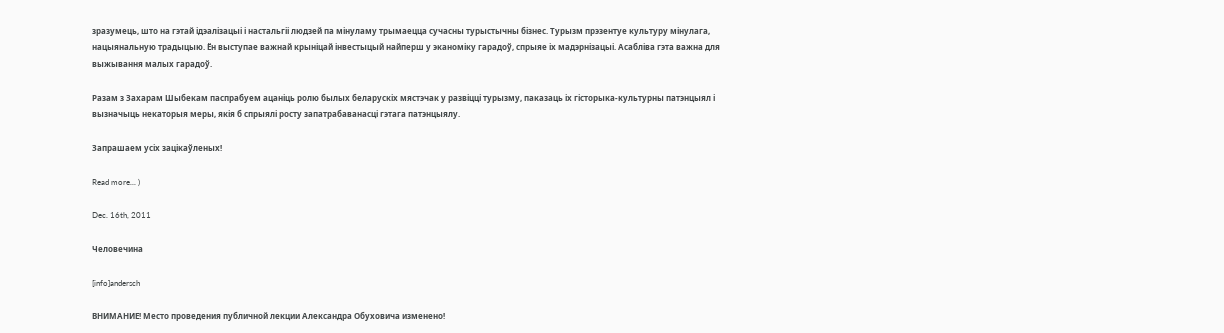зразумець, што на гэтай ідэалізацыі і настальгіі людзей па мінуламу трымаецца сучасны турыстычны бізнес. Турызм прэзентуе культуру мінулага, нацыянальную традыцыю. Ён выступае важнай крыніцай інвестыцый найперш у эканоміку гарадоў, спрыяе іх мадэрнізацыі. Асабліва гэта важна для выжывання малых гарадоў.

Разам з Захарам Шыбекам паспрабуем ацаніць ролю былых беларускіх мястэчак у развіцці турызму, паказаць іх гісторыка-культурны патэнцыял і вызначыць некаторыя меры, якія б спрыялі росту запатрабаванасці гэтага патэнцыялу.

Запрашаем усіх зацікаўленых!

Read more... )

Dec. 16th, 2011

Человечина

[info]andersch

ВНИМАНИЕ! Место проведения публичной лекции Александра Обуховича изменено!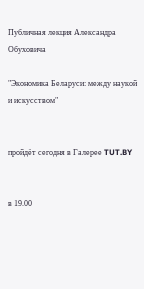Публичная лекция Александра Обуховича

"Экономика Беларуси: между наукой и искусством"


пройдёт сегодня в Галерее TUT.BY


в 19.00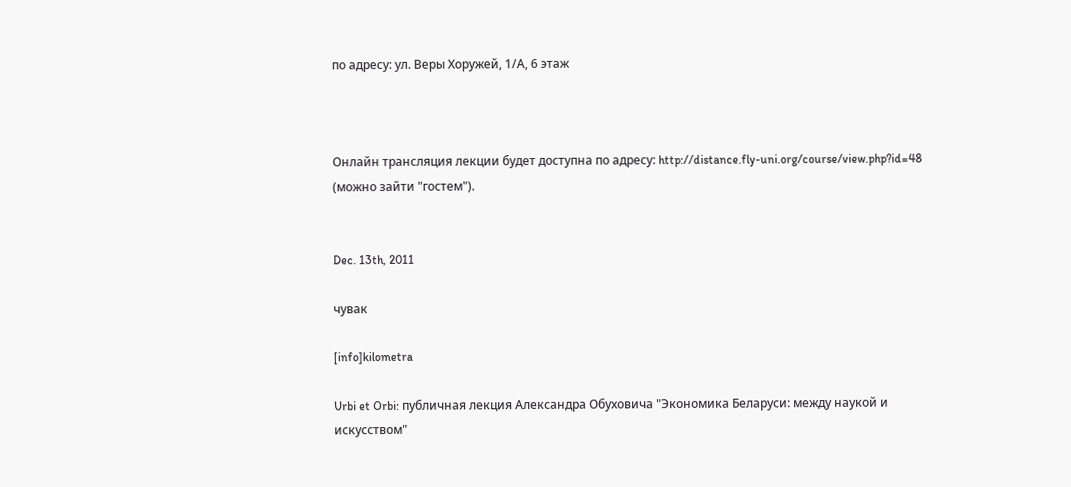по адресу: ул. Веры Хоружей, 1/А, 6 этаж



Онлайн трансляция лекции будет доступна по адресу: http://distance.fly-uni.org/course/view.php?id=48 (можно зайти "гостем").


Dec. 13th, 2011

чувак

[info]kilometra

Urbi et Orbi: публичная лекция Александра Обуховича "Экономика Беларуси: между наукой и искусством"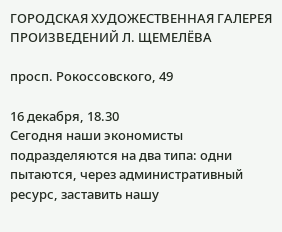ГОРОДСКАЯ ХУДОЖЕСТВЕННАЯ ГАЛЕРЕЯ ПРОИЗВЕДЕНИЙ Л. ЩЕМЕЛЁВА

просп. Рокоссовского, 49

16 декабря, 18.30
Сегодня наши экономисты подразделяются на два типа: одни пытаются, через административный ресурс, заставить нашу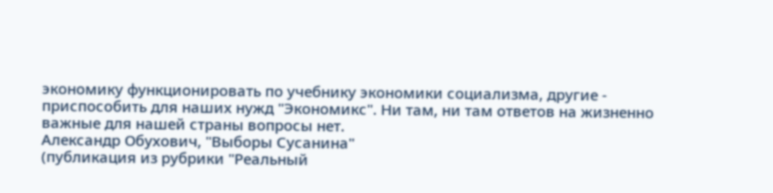экономику функционировать по учебнику экономики социализма, другие - приспособить для наших нужд "Экономикс". Ни там, ни там ответов на жизненно важные для нашей страны вопросы нет.
Александр Обухович, "Выборы Сусанина"
(публикация из рубрики "Реальный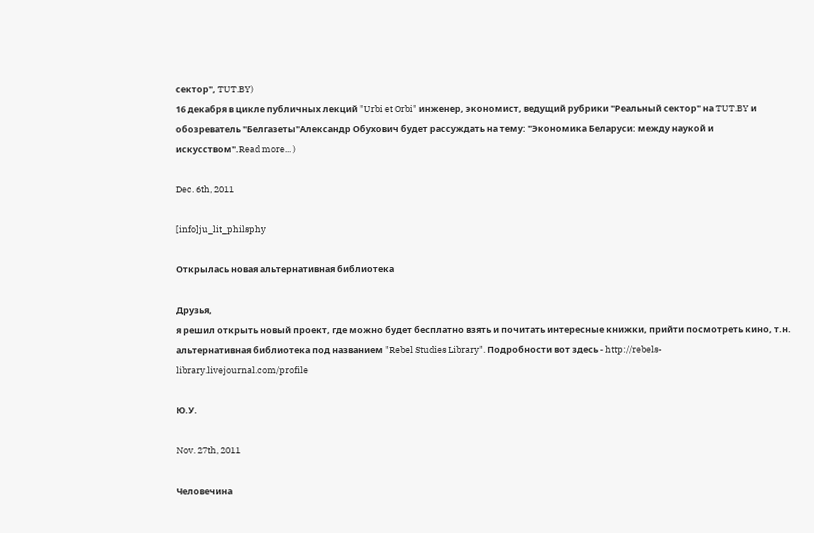сектор", TUT.BY)
16 декабря в цикле публичных лекций "Urbi et Orbi" инженер, экономист, ведущий рубрики "Реальный сектор" на TUT.BY и обозреватель "Белгазеты"Александр Обухович будет рассуждать на тему: "Экономика Беларуси: между наукой и искусством".Read more... )

Dec. 6th, 2011

[info]ju_lit_philsphy

Открылась новая альтернативная библиотека

Друзья,
я решил открыть новый проект, где можно будет бесплатно взять и почитать интересные книжки, прийти посмотреть кино, т.н. альтернативная библиотека под названием "Rebel Studies Library". Подробности вот здесь - http://rebels-library.livejournal.com/profile

Ю.У.

Nov. 27th, 2011

Человечина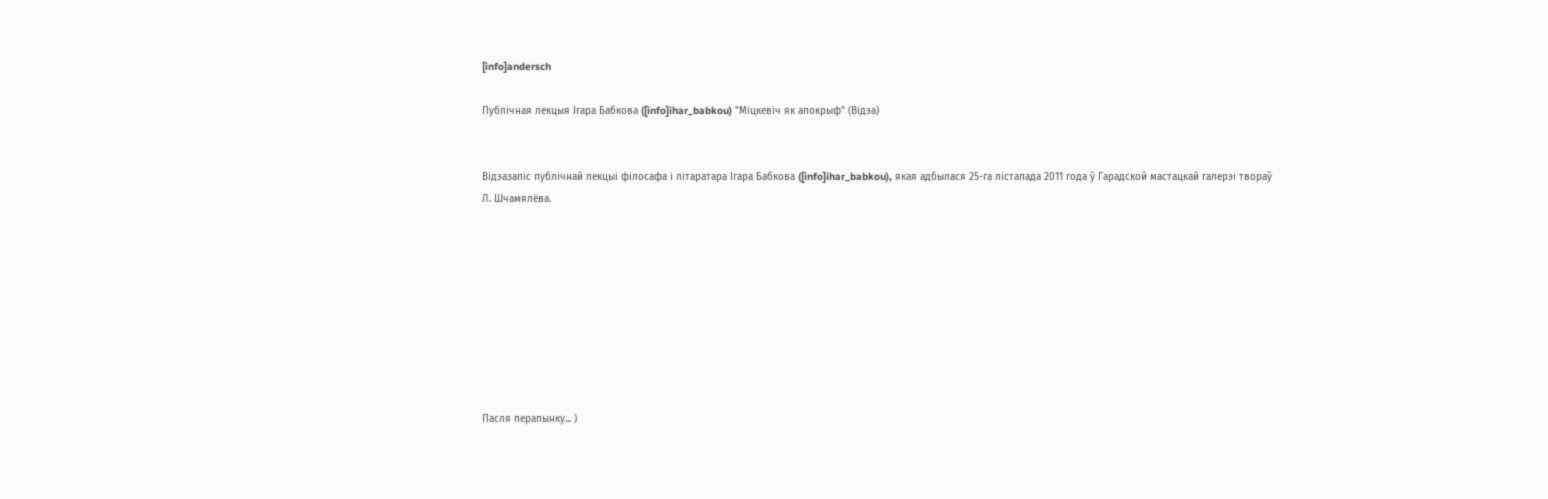[info]andersch

Публічная лекцыя Ігара Бабкова ([info]ihar_babkou) "Міцкевіч як апокрыф" (Відэа)


Відэазапіс публічнай лекцыі філосафа і літаратара Ігара Бабкова ([info]ihar_babkou), якая адбылася 25-га лістапада 2011 года ў Гарадской мастацкай галерэі твораў Л. Шчамялёва.









Пасля перапынку... )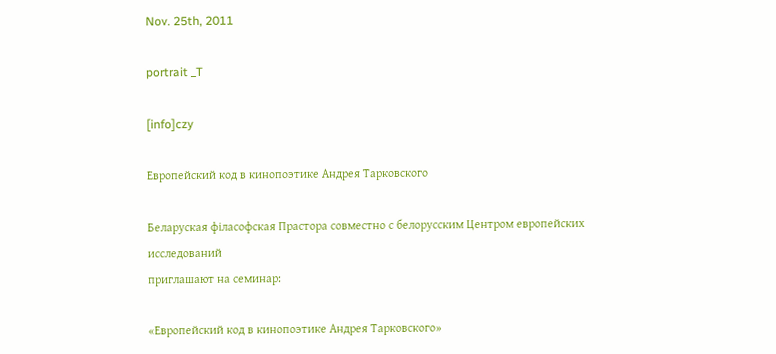Nov. 25th, 2011

portrait _T

[info]czy

Европейский код в кинопоэтике Андрея Тарковского

Беларуская філасофская Прастора совместно с белорусским Центром европейских исследований
приглашают на семинар:

«Европейский код в кинопоэтике Андрея Тарковского»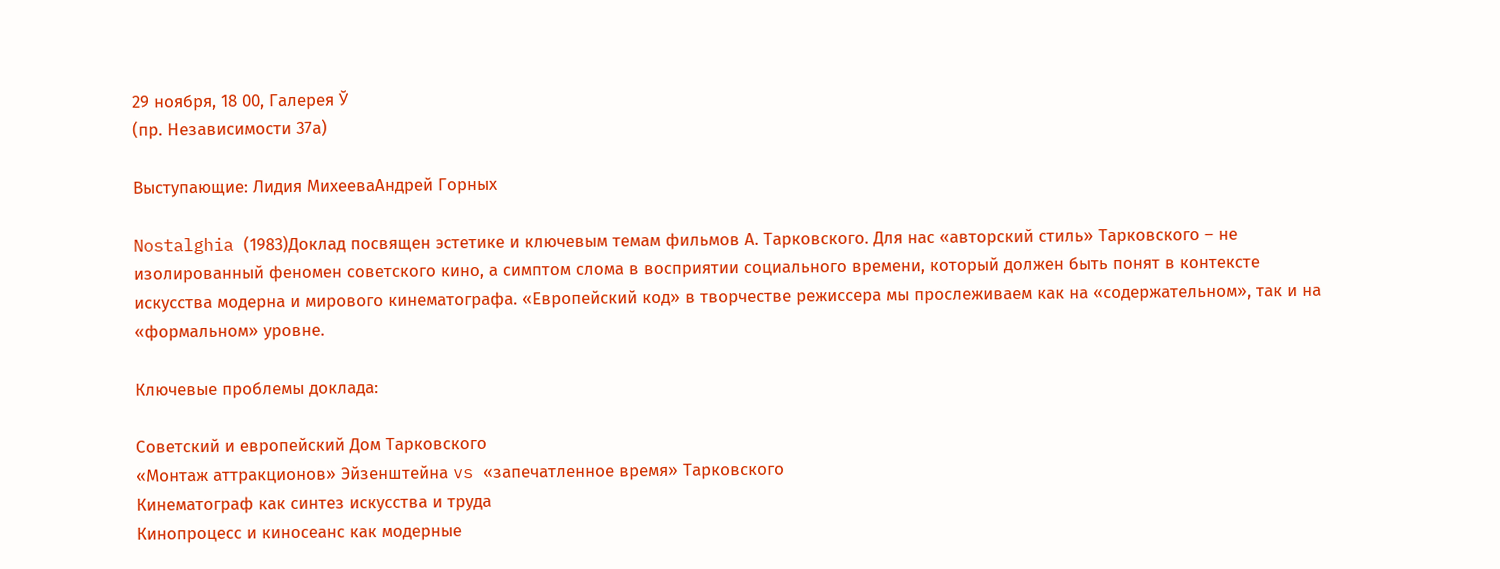29 ноября, 18 00, Галерея Ў
(пр. Независимости 37а)

Выступающие: Лидия МихееваАндрей Горных

Nostalghia (1983)Доклад посвящен эстетике и ключевым темам фильмов А. Тарковского. Для нас «авторский стиль» Тарковского – не изолированный феномен советского кино, а симптом слома в восприятии социального времени, который должен быть понят в контексте искусства модерна и мирового кинематографа. «Европейский код» в творчестве режиссера мы прослеживаем как на «содержательном», так и на «формальном» уровне.

Ключевые проблемы доклада:

Советский и европейский Дом Тарковского
«Монтаж аттракционов» Эйзенштейна vs «запечатленное время» Тарковского
Кинематограф как синтез искусства и труда
Кинопроцесс и киносеанс как модерные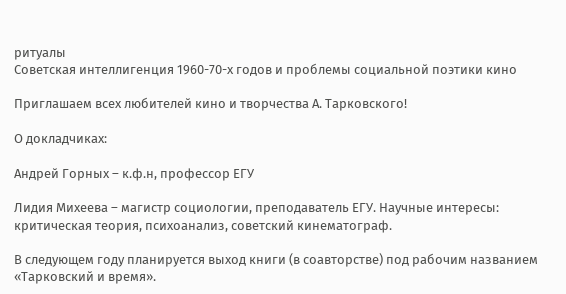ритуалы
Советская интеллигенция 1960-70-х годов и проблемы социальной поэтики кино

Приглашаем всех любителей кино и творчества А. Тарковского!

О докладчиках:

Андрей Горных – к.ф.н, профессор ЕГУ

Лидия Михеева – магистр социологии, преподаватель ЕГУ. Научные интересы: критическая теория, психоанализ, советский кинематограф.

В следующем году планируется выход книги (в соавторстве) под рабочим названием «Тарковский и время».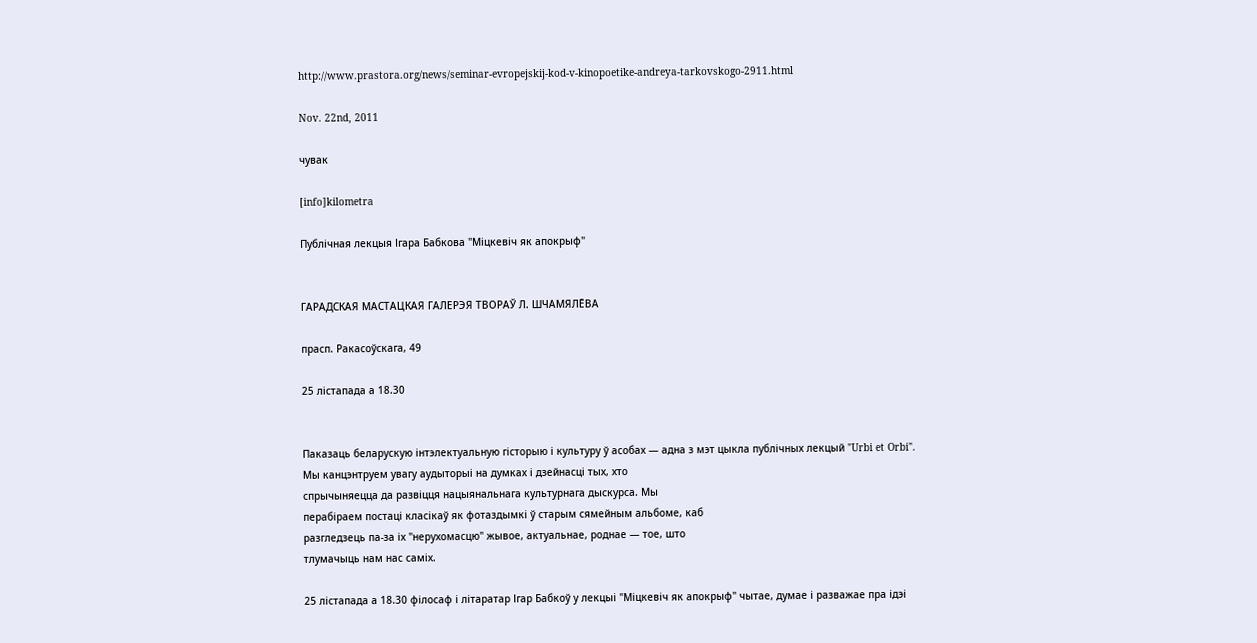http://www.prastora.org/news/seminar-evropejskij-kod-v-kinopoetike-andreya-tarkovskogo-2911.html

Nov. 22nd, 2011

чувак

[info]kilometra

Публічная лекцыя Ігара Бабкова "Міцкевіч як апокрыф"


ГАРАДСКАЯ МАСТАЦКАЯ ГАЛЕРЭЯ ТВОРАЎ Л. ШЧАМЯЛЁВА

прасп. Ракасоўскага, 49

25 лістапада а 18.30


Паказаць беларускую інтэлектуальную гісторыю і культуру ў асобах — адна з мэт цыкла публічных лекцый "Urbi et Orbi".
Мы канцэнтруем увагу аудыторыі на думках і дзейнасці тых, хто
спрычыняецца да развіцця нацыянальнага культурнага дыскурса. Мы
перабіраем постаці класікаў як фотаздымкі ў старым сямейным альбоме, каб
разгледзець па-за іх "нерухомасцю" жывое, актуальнае, роднае — тое, што
тлумачыць нам нас саміх.

25 лістапада а 18.30 філосаф і літаратар Ігар Бабкоў у лекцыі "Міцкевіч як апокрыф" чытае, думае і разважае пра ідэі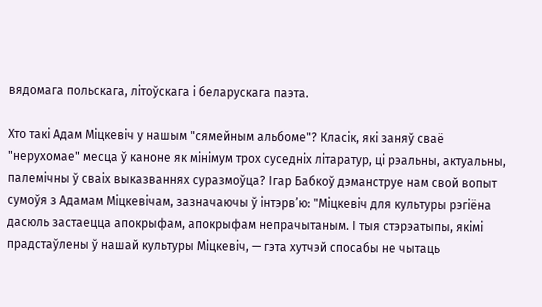вядомага польскага, літоўскага і беларускага паэта.

Хто такі Адам Міцкевіч у нашым "сямейным альбоме"? Класік, які заняў сваё "нерухомае" месца ў каноне як мінімум трох суседніх літаратур, ці рэальны, актуальны, палемічны ў сваіх выказваннях суразмоўца? Ігар Бабкоў дэманструе нам свой вопыт сумоўя з Адамам Міцкевічам, зазначаючы ў інтэрв’ю: "Міцкевіч для культуры рэгіёна дасюль застаецца апокрыфам, апокрыфам непрачытаным. І тыя стэрэатыпы, якімі прадстаўлены ў нашай культуры Міцкевіч, — гэта хутчэй спосабы не чытаць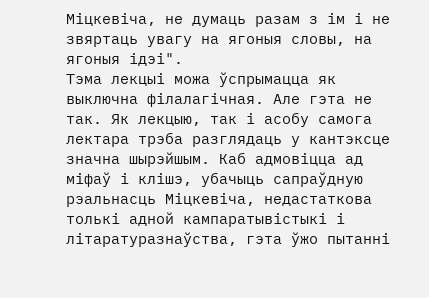Міцкевіча, не думаць разам з ім і не звяртаць увагу на ягоныя словы, на ягоныя ідэі".
Тэма лекцыі можа ўспрымацца як выключна філалагічная. Але гэта не так. Як лекцыю, так і асобу самога лектара трэба разглядаць у кантэксце значна шырэйшым. Каб адмовіцца ад міфаў і клішэ, убачыць сапраўдную рэальнасць Міцкевіча, недастаткова толькі адной кампаратывістыкі і літаратуразнаўства, гэта ўжо пытанні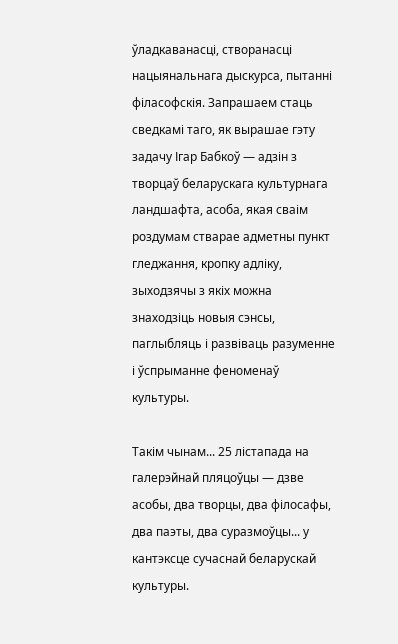ўладкаванасці, створанасці нацыянальнага дыскурса, пытанні філасофскія. Запрашаем стаць сведкамі таго, як вырашае гэту задачу Ігар Бабкоў — адзін з творцаў беларускага культурнага ландшафта, асоба, якая сваім роздумам стварае адметны пункт гледжання, кропку адліку, зыходзячы з якіх можна знаходзіць новыя сэнсы, паглыбляць і развіваць разуменне і ўспрыманне феноменаў культуры.

Такім чынам... 25 лістапада на галерэйнай пляцоўцы — дзве асобы, два творцы, два філосафы, два паэты, два суразмоўцы... у кантэксце сучаснай беларускай культуры.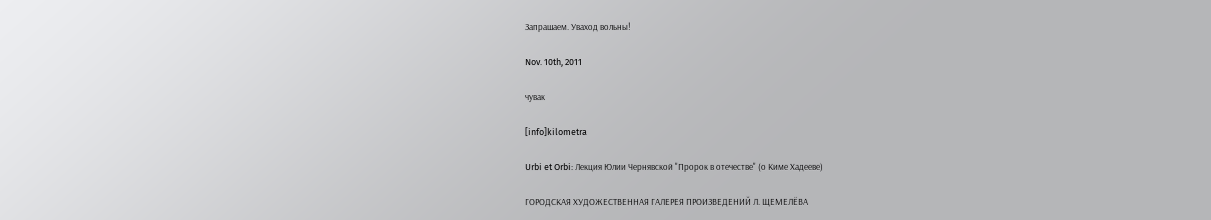Запрашаем. Уваход вольны!

Nov. 10th, 2011

чувак

[info]kilometra

Urbi et Orbi: Лекция Юлии Чернявской "Пророк в отечестве" (о Киме Хадееве)

ГОРОДСКАЯ ХУДОЖЕСТВЕННАЯ ГАЛЕРЕЯ ПРОИЗВЕДЕНИЙ Л. ЩЕМЕЛЁВА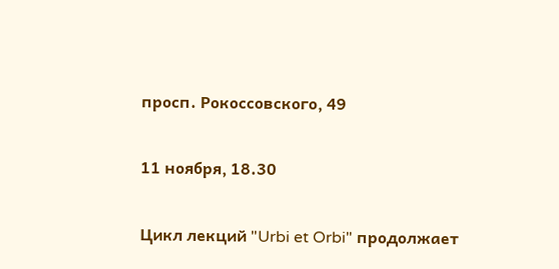просп. Рокоссовского, 49

11 ноября, 18.30

Цикл лекций "Urbi et Orbi" продолжает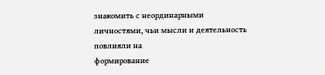знакомить с неординарными личностями, чьи мысли и деятельность повлияли на
формирование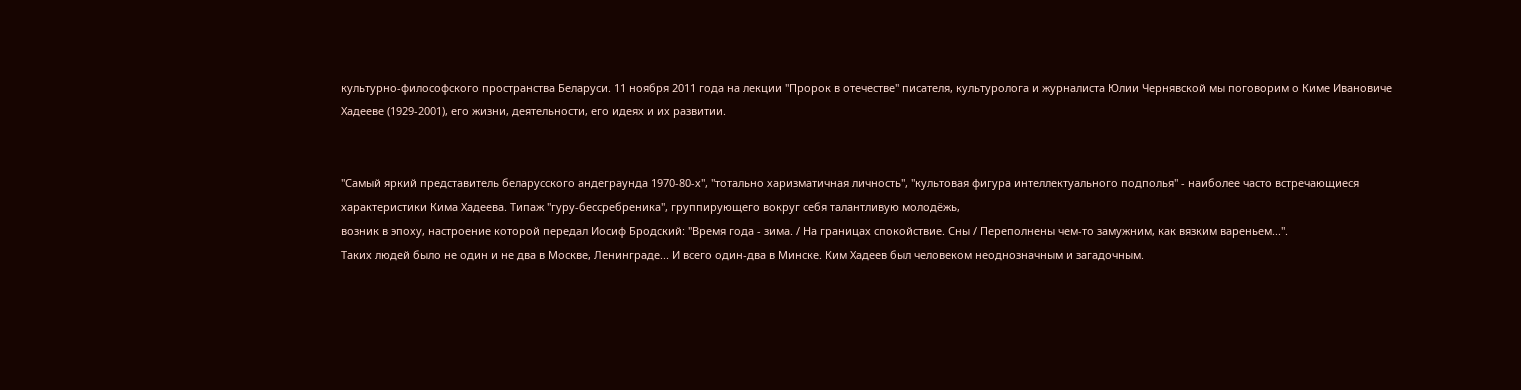культурно-философского пространства Беларуси. 11 ноября 2011 года на лекции "Пророк в отечестве" писателя, культуролога и журналиста Юлии Чернявской мы поговорим о Киме Ивановиче Хадееве (1929-2001), его жизни, деятельности, его идеях и их развитии.


"Самый яркий представитель беларусского андеграунда 1970-80-х", "тотально харизматичная личность", "культовая фигура интеллектуального подполья" - наиболее часто встречающиеся характеристики Кима Хадеева. Типаж "гуру-бессребреника", группирующего вокруг себя талантливую молодёжь,
возник в эпоху, настроение которой передал Иосиф Бродский: "Время года - зима. / На границах спокойствие. Сны / Переполнены чем-то замужним, как вязким вареньем...".
Таких людей было не один и не два в Москве, Ленинграде... И всего один-два в Минске. Ким Хадеев был человеком неоднозначным и загадочным.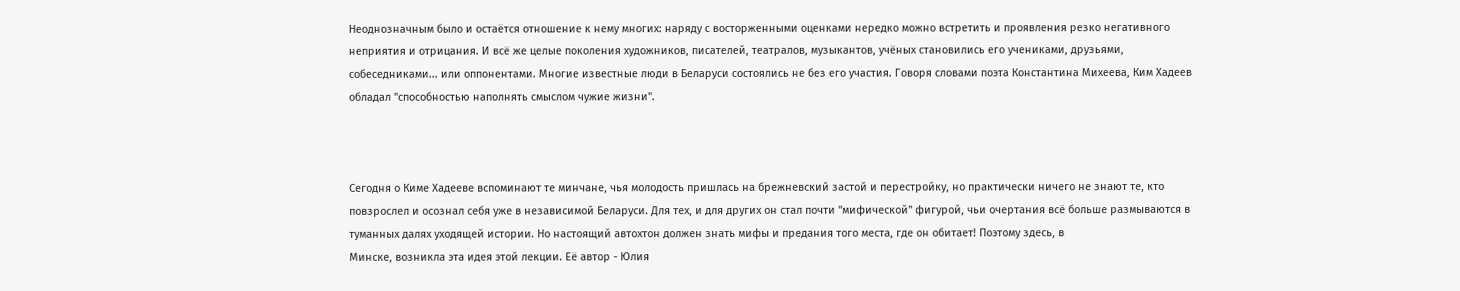Неоднозначным было и остаётся отношение к нему многих: наряду с восторженными оценками нередко можно встретить и проявления резко негативного неприятия и отрицания. И всё же целые поколения художников, писателей, театралов, музыкантов, учёных становились его учениками, друзьями, собеседниками... или оппонентами. Многие известные люди в Беларуси состоялись не без его участия. Говоря словами поэта Константина Михеева, Ким Хадеев обладал "способностью наполнять смыслом чужие жизни".



Сегодня о Киме Хадееве вспоминают те минчане, чья молодость пришлась на брежневский застой и перестройку, но практически ничего не знают те, кто повзрослел и осознал себя уже в независимой Беларуси. Для тех, и для других он стал почти "мифической" фигурой, чьи очертания всё больше размываются в туманных далях уходящей истории. Но настоящий автохтон должен знать мифы и предания того места, где он обитает! Поэтому здесь, в
Минске, возникла эта идея этой лекции. Её автор - Юлия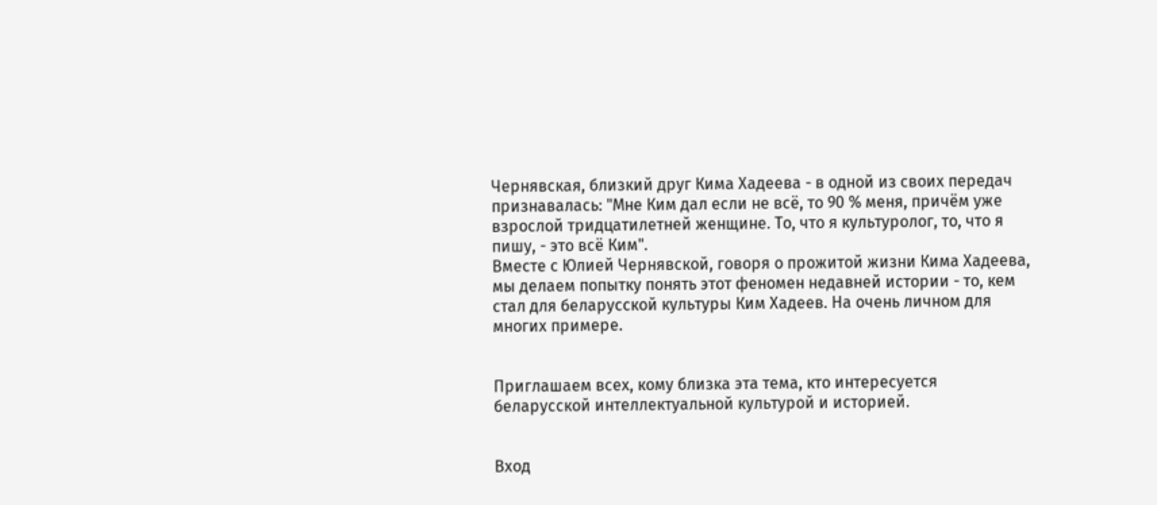Чернявская, близкий друг Кима Хадеева - в одной из своих передач признавалась: "Мне Ким дал если не всё, то 90 % меня, причём уже взрослой тридцатилетней женщине. То, что я культуролог, то, что я пишу, - это всё Ким".
Вместе с Юлией Чернявской, говоря о прожитой жизни Кима Хадеева, мы делаем попытку понять этот феномен недавней истории - то, кем стал для беларусской культуры Ким Хадеев. На очень личном для многих примере.


Приглашаем всех, кому близка эта тема, кто интересуется беларусской интеллектуальной культурой и историей.


Вход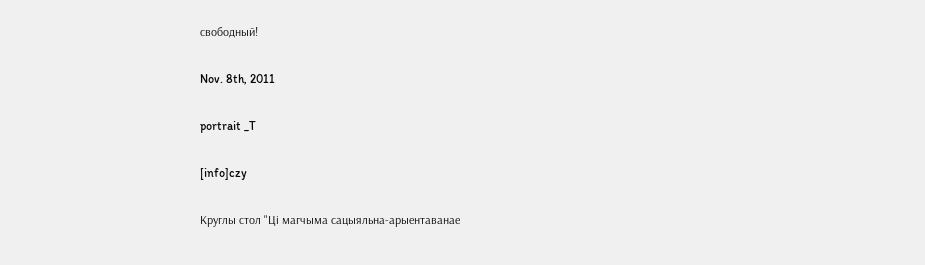свободный!

Nov. 8th, 2011

portrait _T

[info]czy

Круглы стол "Ці магчыма сацыяльна-арыентаванае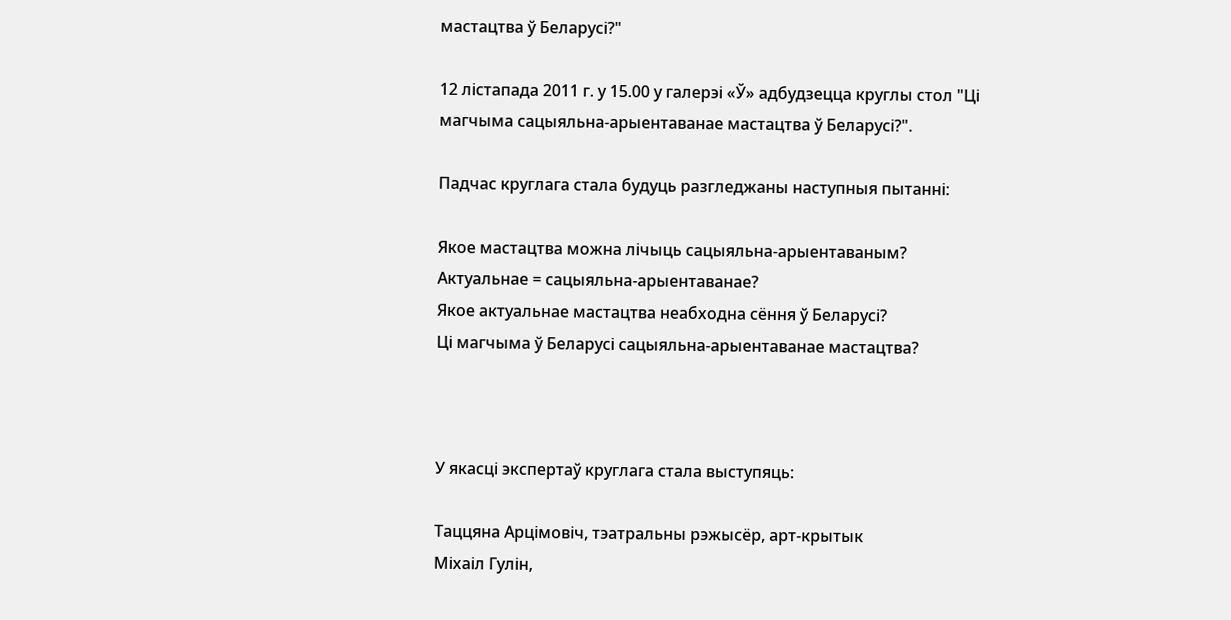мастацтва ў Беларусі?"

12 лістапада 2011 г. у 15.00 у галерэі «Ў» адбудзецца круглы стол "Ці магчыма сацыяльна-арыентаванае мастацтва ў Беларусі?".

Падчас круглага стала будуць разгледжаны наступныя пытанні:

Якое мастацтва можна лічыць сацыяльна-арыентаваным?
Актуальнае = сацыяльна-арыентаванае?
Якое актуальнае мастацтва неабходна сёння ў Беларусі?
Ці магчыма ў Беларусі сацыяльна-арыентаванае мастацтва?



У якасці экспертаў круглага стала выступяць:

Таццяна Арцімовіч, тэатральны рэжысёр, арт-крытык
Міхаіл Гулін,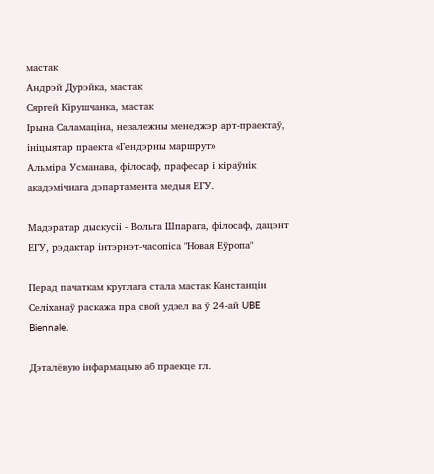мастак
Андрэй Дурэйка, мастак
Сяргей Кірушчанка, мастак
Ірына Саламаціна, незалежны менеджэр арт-праектаў, ініцыятар праекта «Гендэрны маршрут»
Альміра Усманава, філосаф, прафесар і кіраўнік акадэмічнага дэпартамента медыя ЕГУ.

Мадэратар дыскусii - Вольга Шпарага, філосаф, дацэнт ЕГУ, рэдактар інтэрнэт-часопіса "Новая Еўропа"

Перад пачаткам круглага стала мастак Канстанцін Селіханаў раскажа пра свой удзел ва ў 24-ай UBE Biennale.

Дэталёвую інфармацыю аб праекце гл.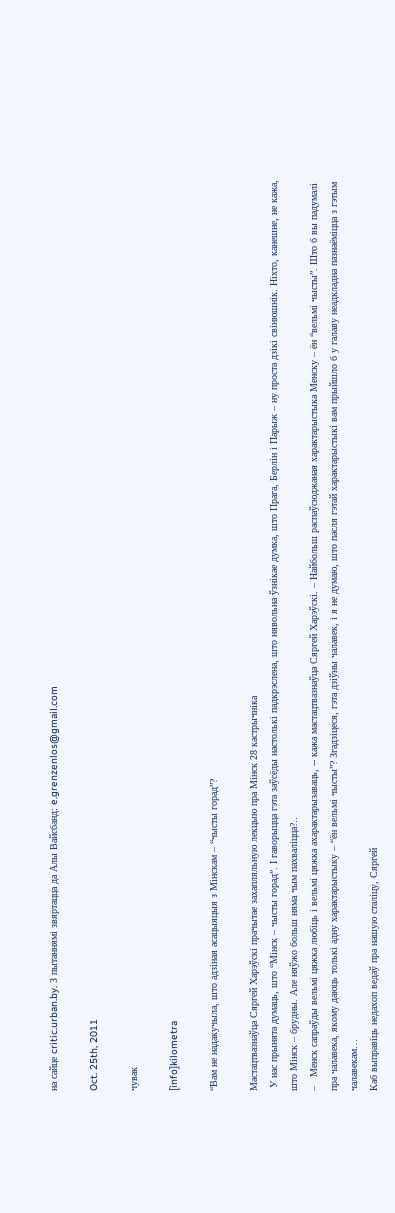на сайце critic.urban.by. З пытаннямі звяртацца да Алы Вайсбанд: e.grenzenlos@gmail.com

Oct. 25th, 2011

чувак

[info]kilometra

“Вам не надакучыла, што адзіная асацыяцыя з Мінскам – “чысты горад”?

Mастацтвазнаўца Сяргей Харэўскі прачытае захапляльную лекцыю пра Мінск 28 кастрычніка
 У нас прынята думаць, што “Мінск – чысты горад”. І гаворыцца гэта заўсёды настолькі падкрэслена, што нявольна ўзнікае думка, што Прага, Берлін і Парыж – ну проста дзікі свінюшнік. Ніхто, канешне, не кажа, што Мінск – брудны. Але няўжо больш няма чым пахваліцца?..
–   Менск сапраўды вельмі цяжка любіць і вельмі цяжка ахарактарызаваць, -- кажа мастацтвазнаўца Сяргей Харэўскі. – Найбольш распаўсюджаная характарыстыка Менску – ён “вельмі чысты”. Што б вы падумалі пра чалавека, якому даюць толькі адну характарыстыку – “ён вельмі чысты”? Згадзіцеся, гэта дзіўны чалавек, і я не думаю, што пасля гэтай характарыстыкі вам прыйшло б у галаву неадкладна пазнаёміцца з гэтым чалавекам…
Каб выправіць недахоп ведаў пра нашую сталіцу, Сяргей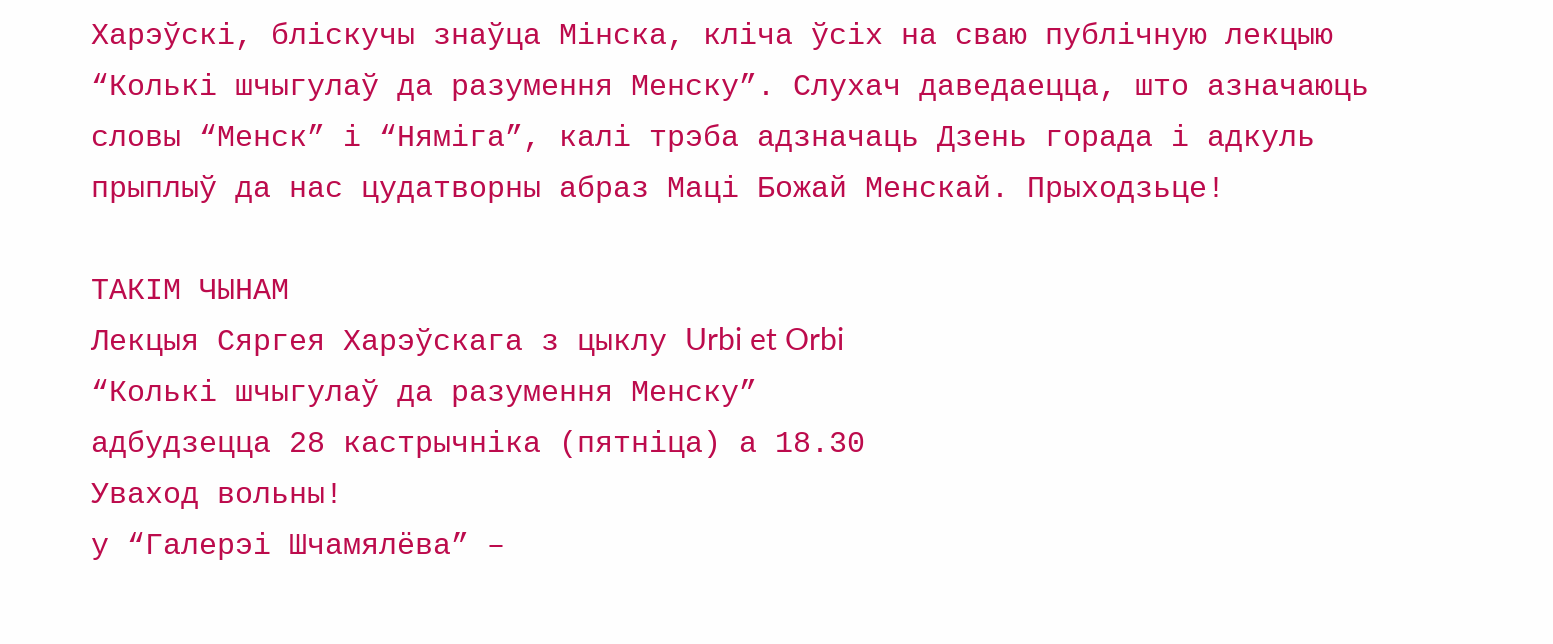Харэўскі, бліскучы знаўца Мінска, кліча ўсіх на сваю публічную лекцыю “Колькі шчыгулаў да разумення Менску”. Слухач даведаецца, што азначаюць словы “Менск” і “Няміга”, калі трэба адзначаць Дзень горада і адкуль прыплыў да нас цудатворны абраз Маці Божай Менскай. Прыходзьце!

ТАКІМ ЧЫНАМ
Лекцыя Сяргея Харэўскага з цыклу Urbi et Orbi
“Колькі шчыгулаў да разумення Менску”
адбудзецца 28 кастрычніка (пятніца) а 18.30
Уваход вольны!
у “Галерэі Шчамялёва” –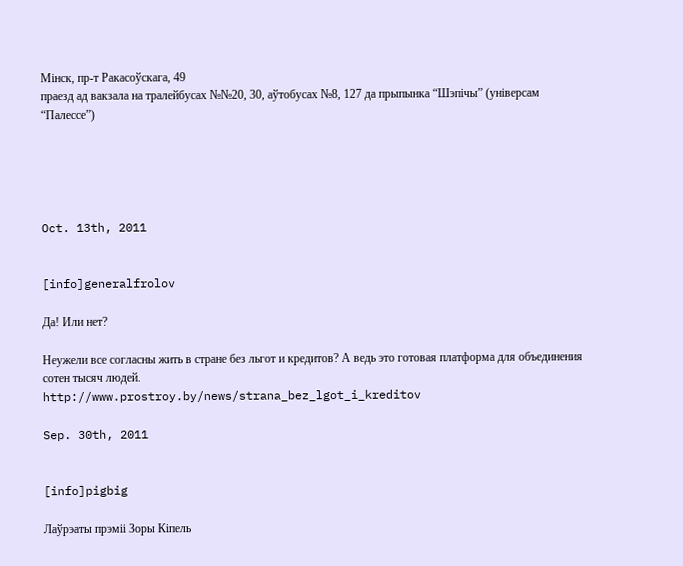Мінск, пр-т Ракасоўскага, 49
праезд ад вакзала на тралейбусах №№20, 30, аўтобусах №8, 127 да прыпынка “Шэпічы” (універсам “Палессе”)





Oct. 13th, 2011


[info]generalfrolov

Да! Или нет?

Неужели все согласны жить в стране без льгот и кредитов? А ведь это готовая платформа для объединения сотен тысяч людей.
http://www.prostroy.by/news/strana_bez_lgot_i_kreditov

Sep. 30th, 2011


[info]pigbig

Лаўрэаты прэміі Зоры Кiпель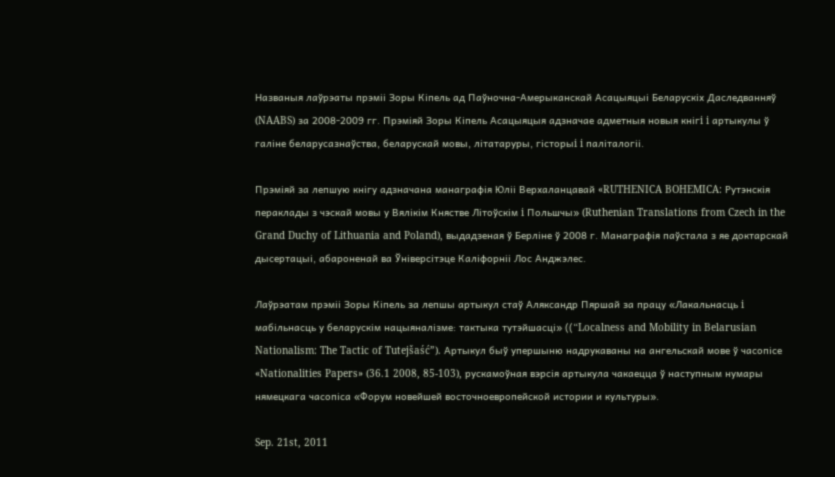Названыя лаўрэаты прэміі Зоры Кiпель ад Паўночна-Амерыканскай Асацыяцыi Беларускiх Даследванняў (NAABS) за 2008-2009 гг. Прэмiяй Зоры Кiпель Асацыяцыя адзначае адметныя новыя кнiгi i артыкулы ў галiне беларусазнаўства, беларускай мовы, лiтатаруры, гiсторыi i палiталогii.

Прэмiяй за лепшую кнiгу адзначана манаграфiя Юлii Верхаланцавай «RUTHENICA BOHEMICA: Рутэнскiя пераклады з чэскай мовы у Вялiкiм Княстве Лiтоўскiм i Польшчы» (Ruthenian Translations from Czech in the Grand Duchy of Lithuania and Poland), выдадзеная ў Берлiне ў 2008 г. Манаграфiя паўстала з яе доктарскай дысертацыi, абароненай ва Ўнiверсiтэце Калiфорнii Лос Анджэлес.

Лаўрэатам прэміі Зоры Кiпель за лепшы артыкул стаў Аляксандр Пяршай за працу «Лакальнасць i мабiльнасць у беларускiм нацыяналiзме: тактыка тутэйшасцi» ((“Localness and Mobility in Belarusian Nationalism: The Tactic of Tutejšaść”). Артыкул быў упершыню надрукаваны на ангельскай мове ў часопiсе «Nationalities Papers» (36.1 2008, 85-103), рускамоўная вэрсiя артыкула чакаецца ў наступным нумары нямецкага часопiса «Форум новейшей восточноевропейской истории и культуры».

Sep. 21st, 2011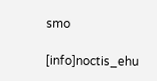smo

[info]noctis_ehu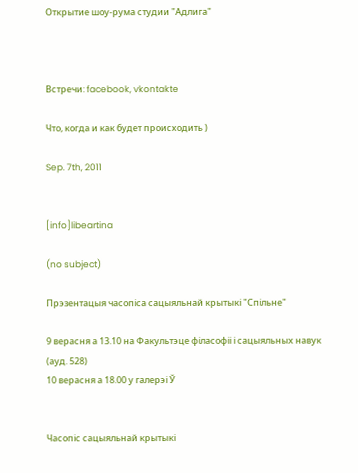Открытие шоу-рума студии "Адлига"



Встречи: facebook, vkontakte

Что, когда и как будет происходить )

Sep. 7th, 2011


[info]libeartina

(no subject)

Прэзентацыя часопіса сацыяльнай крытыкі "Спільне"

9 верасня а 13.10 на Факультэце філасофіі і сацыяльных навук (ауд. 528)
10 верасня а 18.00 у галерэі Ў


Часопіс сацыяльнай крытыкі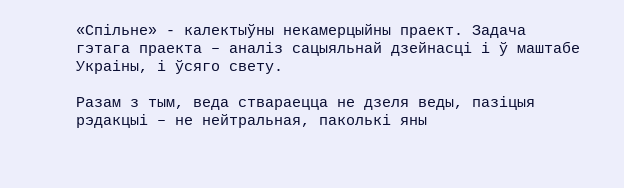«Спільне» - калектыўны некамерцыйны праект. Задача гэтага праекта – аналіз сацыяльнай дзейнасці і ў маштабе Украіны, і ўсяго свету.

Разам з тым, веда ствараецца не дзеля веды, пазіцыя рэдакцыі – не нейтральная, паколькі яны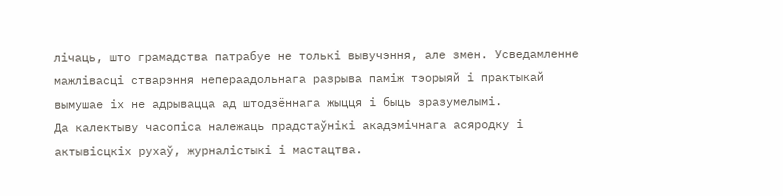лічаць, што грамадства патрабуе не толькі вывучэння, але змен. Усведамленне мажлівасці стварэння непераадольнага разрыва паміж тэорыяй і практыкай вымушае іх не адрывацца ад штодзённага жыцця і быць зразумелымі.
Да калектыву часопіса належаць прадстаўнікі акадэмічнага асяродку і актывісцкіх рухаў, журналістыкі і мастацтва.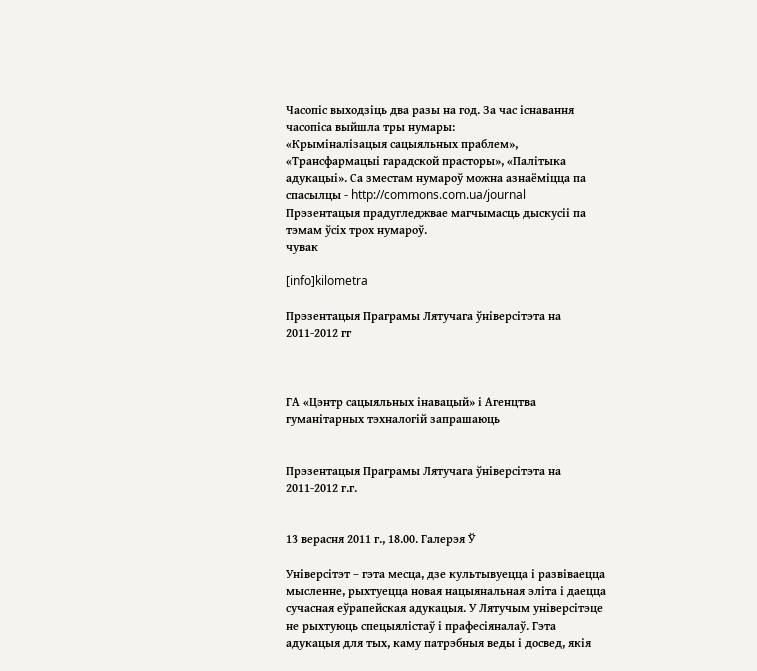Часопіс выходзіць два разы на год. За час існавання часопіса выйшла тры нумары:
«Крыміналізацыя сацыяльных праблем», «Трансфармацыі гарадской прасторы», «Палітыка адукацыі». Са зместам нумароў можна азнаёміцца па спасылцы - http://commons.com.ua/journal
Прэзентацыя прадугледжвае магчымасць дыскусіі па тэмам ўсіх трох нумароў.
чувак

[info]kilometra

Прэзентацыя Праграмы Лятучага ўніверсітэта на 2011-2012 гг



ГА «Цэнтр сацыяльных інавацый» і Агенцтва гуманітарных тэхналогій запрашаюць


Прэзентацыя Праграмы Лятучага ўніверсітэта на 2011-2012 г.г.


13 верасня 2011 г., 18.00. Галерэя Ў

Універсітэт – гэта месца, дзе культывуецца і развіваецца мысленне, рыхтуецца новая нацыянальная эліта і даецца сучасная еўрапейская адукацыя. У Лятучым універсітэце не рыхтуюць спецыялістаў і прафесіяналаў. Гэта адукацыя для тых, каму патрэбныя веды і досвед, якія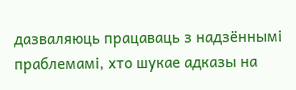дазваляюць працаваць з надзённымі праблемамі, хто шукае адказы на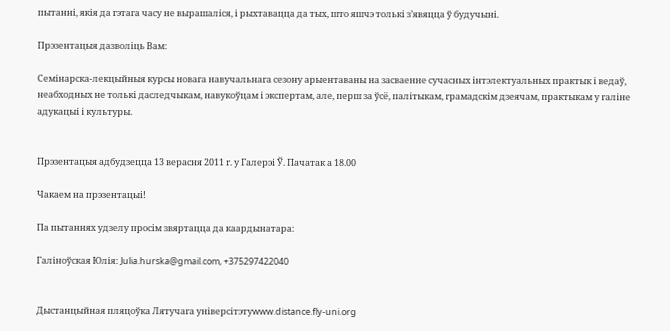пытанні, якія да гэтага часу не вырашаліся, і рыхтавацца да тых, што яшчэ толькі з’явяцца ў будучыні.

Прэзентацыя дазволіць Вам:

Семінарска-лекцыйныя курсы новага навучальнага сезону арыентаваны на засваенне сучасных інтэлектуальных практык і ведаў, неабходных не толькі даследчыкам, навукоўцам і экспертам, але, перш за ўсё, палітыкам, грамадскім дзеячам, практыкам у галіне адукацыі і культуры.


Прэзентацыя адбудзецца 13 верасня 2011 г. у Галерэі Ў. Пачатак а 18.00

Чакаем на прэзентацыі!

Па пытаннях удзелу просім звяртацца да каардынатара:

Галіноўская Юлія: Julia.hurska@gmail.com, +375297422040


Дыстанцыйная пляцоўка Лятучага універсітэтуwww.distance.fly-uni.org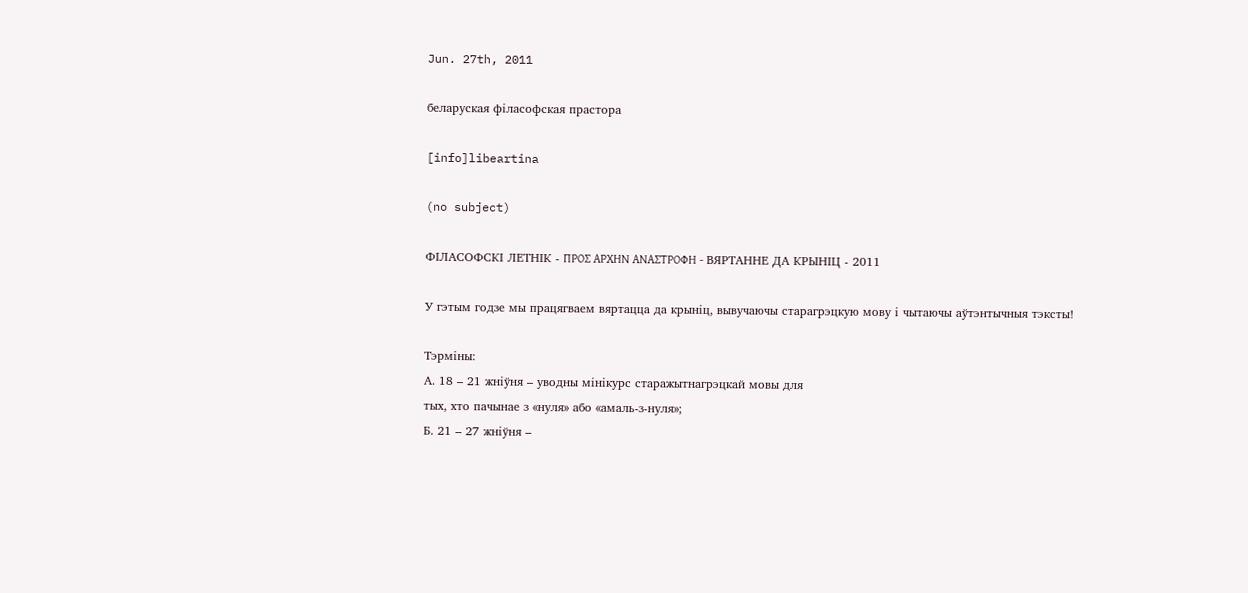Jun. 27th, 2011

беларуская філасофская прастора

[info]libeartina

(no subject)

ФІЛАСОФСКІ ЛЕТНІК - ΠΡΟΣ ΑΡΧΗΝ ΑΝΑΣΤΡΟΦΗ - ВЯРТАННЕ ДА КРЫНІЦ - 2011

У гэтым годзе мы працягваем вяртацца да крыніц, вывучаючы старагрэцкую мову і чытаючы аўтэнтычныя тэксты!

Тэрміны:
А. 18 – 21 жніўня – уводны мінікурс старажытнагрэцкай мовы для
тых, хто пачынае з «нуля» або «амаль-з-нуля»;
Б. 21 – 27 жніўня –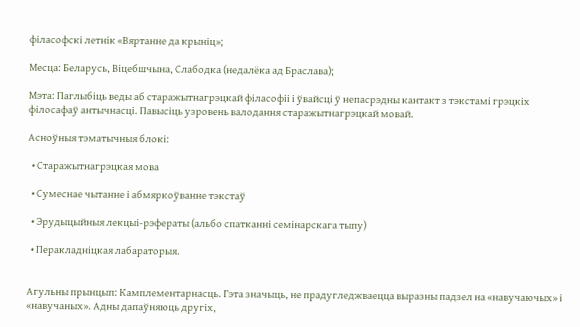філасофскі летнік «Вяртанне да крыніц»;

Месца: Беларусь, Віцебшчына, Слабодка (недалёка ад Браслава);

Мэта: Паглыбіць веды аб старажытнагрэцкай філасофіі і ўвайсці ў непасрэдны кантакт з тэкстамі грэцкіх філосафаў антычнасці. Павысіць узровень валодання старажытнагрэцкай мовай.

Асноўныя тэматычныя блокі:

  • Старажытнагрэцкая мова

  • Сумеснае чытанне і абмяркоўванне тэкстаў

  • Эрудыцыйныя лекцыі-рэфераты (альбо спатканні семінарскага тыпу)

  • Перакладніцкая лабараторыя.


Агульны прынцып: Камплементарнасць. Гэта значыць, не прадугледжваецца выразны падзел на «навучаючых» і «навучаных». Адны дапаўняюць другіх,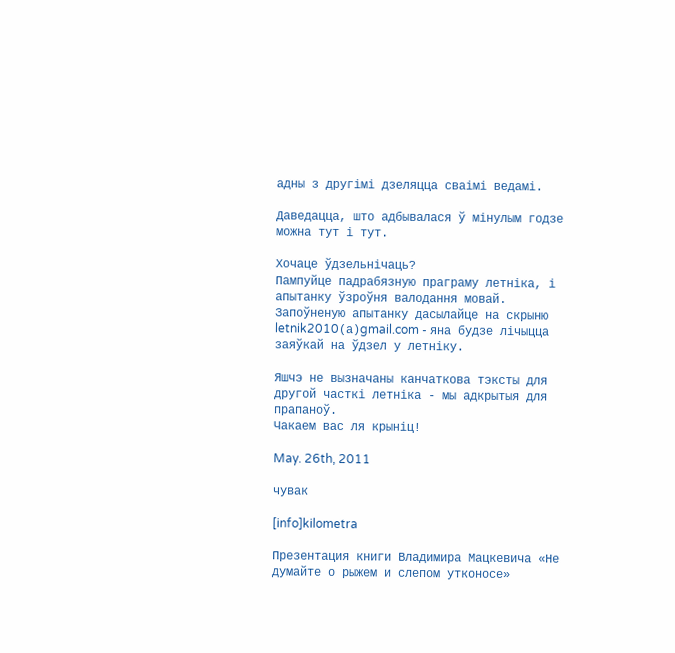адны з другімі дзеляцца сваімі ведамі.

Даведацца, што адбывалася ў мінулым годзе можна тут і тут.

Хочаце ўдзельнічаць?
Пампуйце падрабязную праграму летніка, і апытанку ўзроўня валодання мовай. Запоўненую апытанку дасылайце на скрыню letnik2010(а)gmail.com - яна будзе лічыцца заяўкай на ўдзел у летніку.

Яшчэ не вызначаны канчаткова тэксты для другой часткі летніка - мы адкрытыя для прапаноў.
Чакаем вас ля крыніц!

May. 26th, 2011

чувак

[info]kilometra

Презентация книги Владимира Мацкевича «Не думайте о рыжем и слепом утконосе»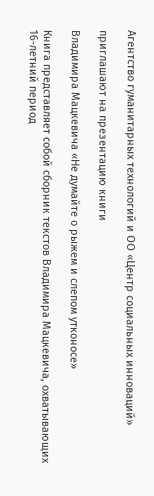Агентство гуманитарных технологий и ОО «Центр социальных инноваций»

приглашают на презентацию книги

Владимира Мацкевича «Не думайте о рыжем и слепом утконосе»

Книга представляет собой сборник текстов Владимира Мацкевича, охватывающих 16-летний период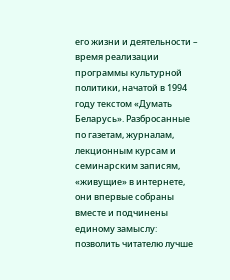его жизни и деятельности – время реализации программы культурной политики, начатой в 1994 году текстом «Думать Беларусь». Разбросанные по газетам, журналам, лекционным курсам и семинарским записям, «живущие» в интернете, они впервые собраны вместе и подчинены единому замыслу: позволить читателю лучше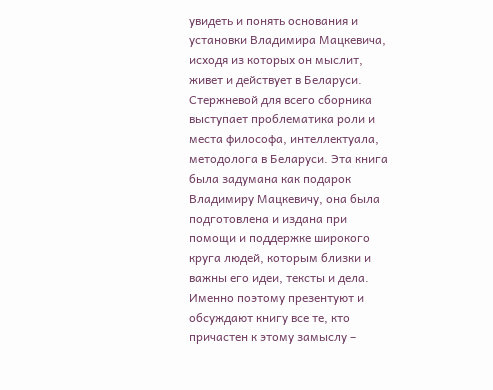увидеть и понять основания и установки Владимира Мацкевича, исходя из которых он мыслит, живет и действует в Беларуси. Стержневой для всего сборника выступает проблематика роли и места философа, интеллектуала, методолога в Беларуси. Эта книга была задумана как подарок Владимиру Мацкевичу, она была подготовлена и издана при помощи и поддержке широкого круга людей, которым близки и важны его идеи, тексты и дела. Именно поэтому презентуют и обсуждают книгу все те, кто причастен к этому замыслу –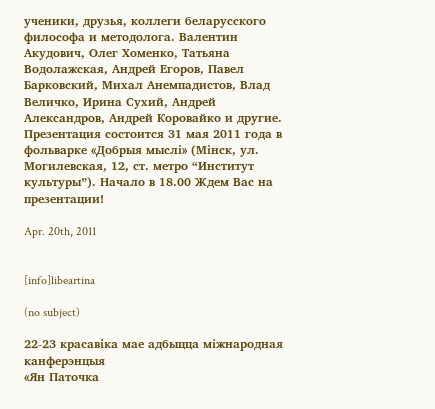ученики, друзья, коллеги беларусского философа и методолога. Валентин Акудович, Олег Хоменко, Татьяна Водолажская, Андрей Егоров, Павел Барковский, Михал Анемпадистов, Влад Величко, Ирина Сухий, Андрей Александров, Андрей Коровайко и другие. Презентация состоится 31 мая 2011 года в фольварке «Добрыя мыслі» (Мінск, ул. Могилевская, 12, ст. метро “Институт культуры”). Начало в 18.00 Ждем Вас на презентации!

Apr. 20th, 2011


[info]libeartina

(no subject)

22-23 красавіка мае адбыцца міжнародная канферэнцыя
«Ян Паточка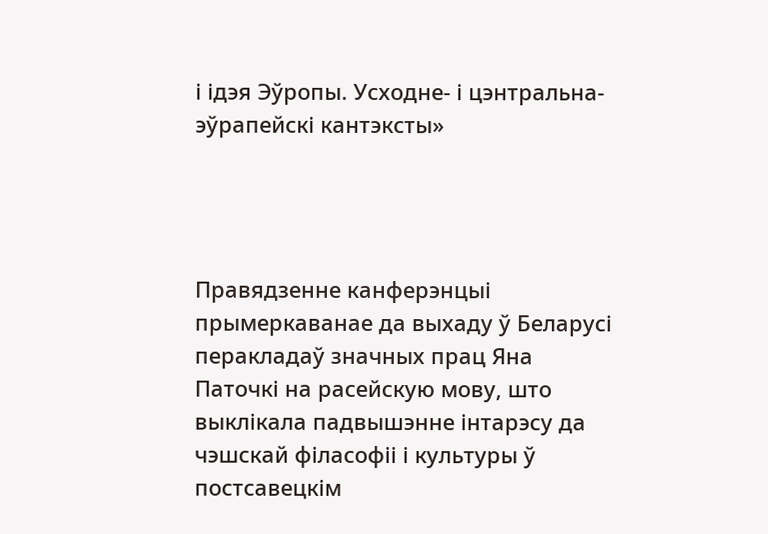і ідэя Эўропы. Усходне- і цэнтральна-эўрапейскі кантэксты»




Правядзенне канферэнцыі прымеркаванае да выхаду ў Беларусі перакладаў значных прац Яна Паточкі на расейскую мову, што выклікала падвышэнне інтарэсу да чэшскай філасофіі і культуры ў постсавецкім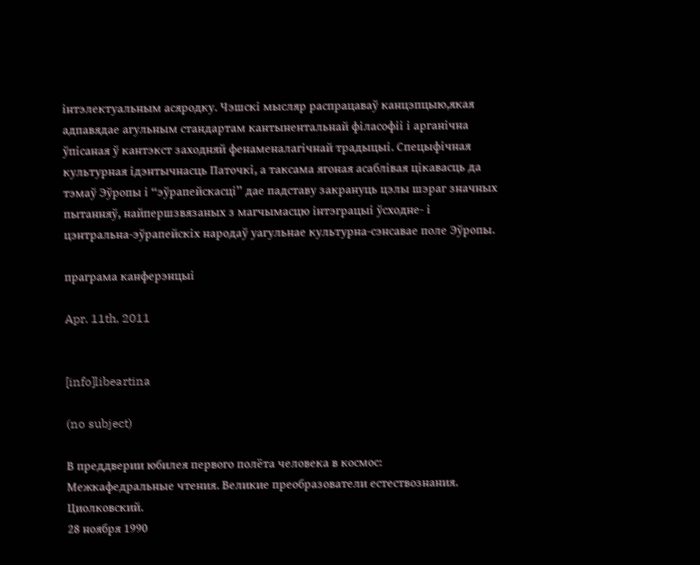інтэлектуальным асяродку. Чэшскі мысляр распрацаваў канцэпцыю,якая адпавядае агульным стандартам кантынентальнай філасофіі і арганічна ўпісаная ў кантэкст заходняй фенаменалагічнай традыцыі. Спецыфічная культурная ідэнтычнасць Паточкі, а таксама ягоная асаблівая цікавасць да тэмаў Эўропы і “эўрапейскасці” дае падставу закрануць цэлы шэраг значных пытанняў, найпершзвязаных з магчымасцю інтэграцыі ўсходне- і цэнтральна-эўрапейскіх народаў уагульнае культурна-сэнсавае поле Эўропы.

праграма канферэнцыі

Apr. 11th, 2011


[info]libeartina

(no subject)

В преддверии юбилея первого полёта человека в космос:
Межкафедральные чтения. Великие преобразователи естествознания. Циолковский.
28 ноября 1990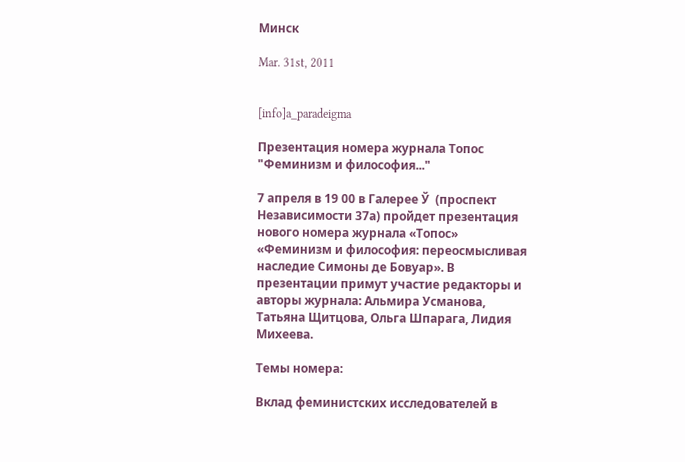Минск

Mar. 31st, 2011


[info]a_paradeigma

Презентация номера журнала Топос "Феминизм и философия..."

7 апреля в 19 00 в Галерее Ў  (проспект Независимости 37а) пройдет презентация нового номера журнала «Топос»  «Феминизм и философия: переосмысливая наследие Симоны де Бовуар». В презентации примут участие редакторы и авторы журнала: Альмира Усманова, Татьяна Щитцова, Ольга Шпарага, Лидия Михеева.

Темы номера:

Вклад феминистских исследователей в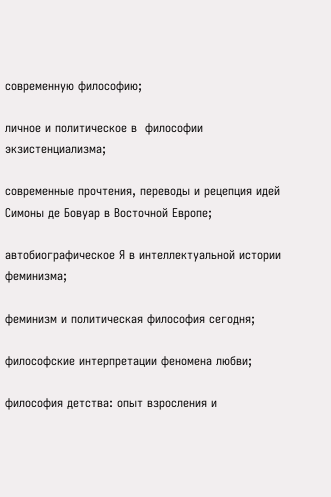современную философию;

личное и политическое в  философии экзистенциализма;

современные прочтения, переводы и рецепция идей Симоны де Бовуар в Восточной Европе;

автобиографическое Я в интеллектуальной истории феминизма;

феминизм и политическая философия сегодня;

философские интерпретации феномена любви;

философия детства: опыт взросления и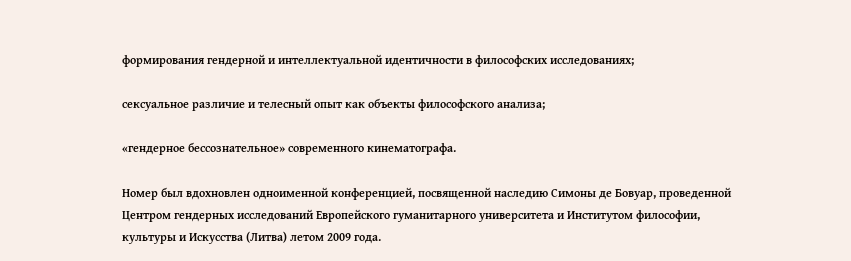формирования гендерной и интеллектуальной идентичности в философских исследованиях;

сексуальное различие и телесный опыт как объекты философского анализа;

«гендерное бессознательное» современного кинематографа.

Номер был вдохновлен одноименной конференцией, посвященной наследию Симоны де Бовуар, проведенной Центром гендерных исследований Европейского гуманитарного университета и Институтом философии, культуры и Искусства (Литва) летом 2009 года.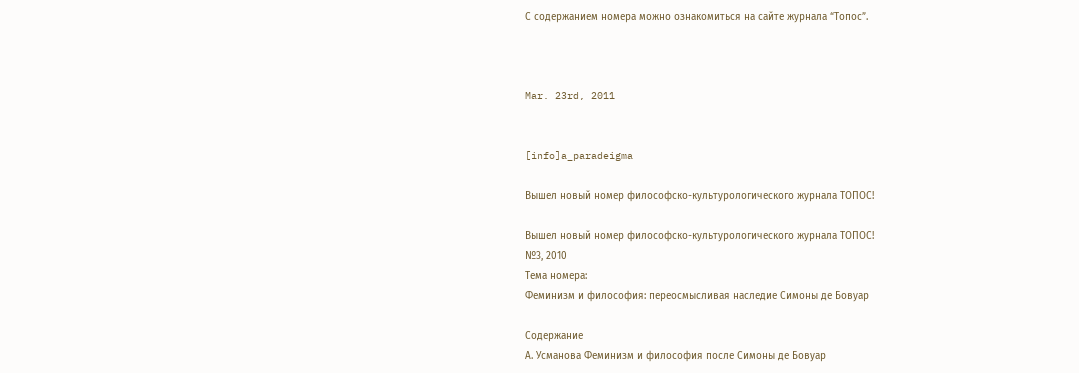С содержанием номера можно ознакомиться на сайте журнала “Топос”.



Mar. 23rd, 2011


[info]a_paradeigma

Вышел новый номер философско-культурологического журнала ТОПОС!

Вышел новый номер философско-культурологического журнала ТОПОС!
№3, 2010
Тема номера:
Феминизм и философия: переосмысливая наследие Симоны де Бовуар

Содержание
А. Усманова Феминизм и философия после Симоны де Бовуар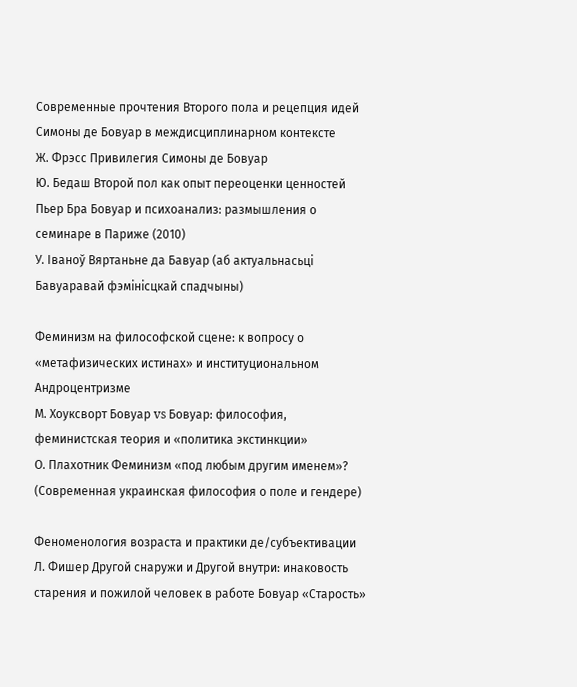Современные прочтения Второго пола и рецепция идей Симоны де Бовуар в междисциплинарном контексте
Ж. Фрэсс Привилегия Симоны де Бовуар
Ю. Бедаш Второй пол как опыт переоценки ценностей
Пьер Бра Бовуар и психоанализ: размышления о семинаре в Париже (2010)
У. Іваноў Вяртаньне да Бавуар (аб актуальнасьці Бавуаравай фэмінісцкай спадчыны)

Феминизм на философской сцене: к вопросу о «метафизических истинах» и институциональном Андроцентризме
М. Хоуксворт Бовуар vs Бовуар: философия, феминистская теория и «политика экстинкции»
О. Плахотник Феминизм «под любым другим именем»? (Современная украинская философия о поле и гендере)

Феноменология возраста и практики де/субъективации
Л. Фишер Другой снаружи и Другой внутри: инаковость старения и пожилой человек в работе Бовуар «Старость»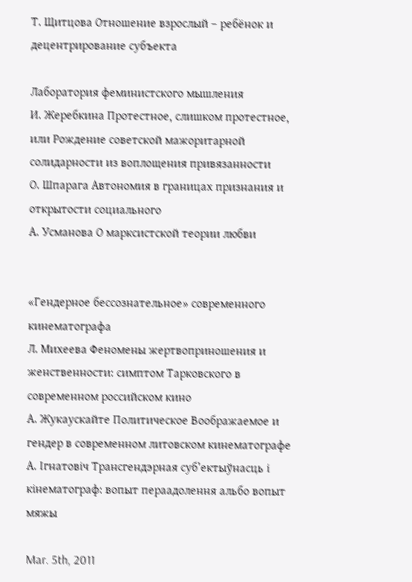Т. Щитцова Отношение взрослый – ребёнок и децентрирование субъекта

Лаборатория феминистского мышления
И. Жеребкина Протестное, слишком протестное, или Рождение советской мажоритарной солидарности из воплощения привязанности
О. Шпарага Автономия в границах признания и открытости социального
А. Усманова О марксистской теории любви


«Гендерное бессознательное» современного кинематографа
Л. Михеева Феномены жертвоприношения и женственности: симптом Тарковского в современном российском кино
А. Жукаускайте Политическое Воображаемое и гендер в современном литовском кинематографе
А. Ігнатовіч Трансгендэрная суб’ектыўнасць і кінематограф: вопыт пераадолення альбо вопыт мяжы

Mar. 5th, 2011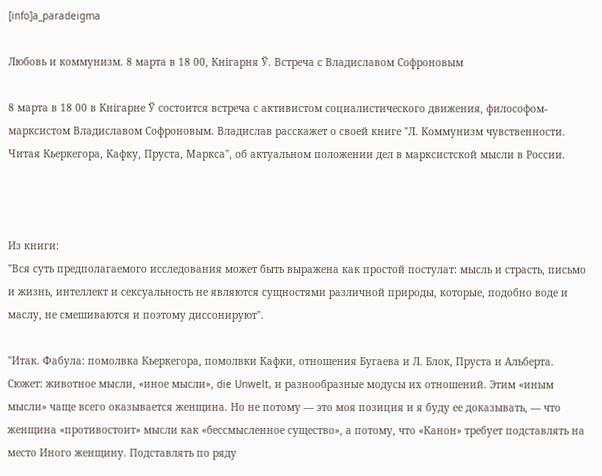[info]a_paradeigma

Любовь и коммунизм. 8 марта в 18 00, Кнігарня Ў. Встреча с Владиславом Софроновым

8 марта в 18 00 в Кнігарне Ў состоится встреча с активистом социалистического движения, философом-марксистом Владиславом Софроновым. Владислав расскажет о своей книге "Л. Коммунизм чувственности. Читая Кьеркегора, Кафку, Пруста, Маркса", об актуальном положении дел в марксистской мысли в России.



Из книги:
"Вся суть предполагаемого исследования может быть выражена как простой постулат: мысль и страсть, письмо и жизнь, интеллект и сексуальность не являются сущностями различной природы, которые, подобно воде и маслу, не смешиваются и поэтому диссонируют".

"Итак. Фабула: помолвка Кьеркегора, помолвки Кафки, отношения Бугаева и Л. Блок, Пруста и Альберта. Сюжет: животное мысли, «иное мысли», die Unwelt, и разнообразные модусы их отношений. Этим «иным мысли» чаще всего оказывается женщина. Но не потому — это моя позиция и я буду ее доказывать, — что женщина «противостоит» мысли как «бессмысленное существо», а потому, что «Канон» требует подставлять на место Иного женщину. Подставлять по ряду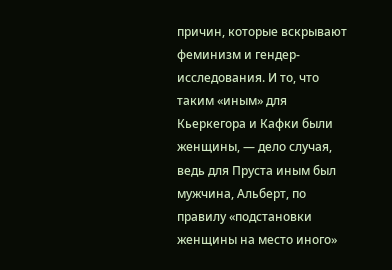причин, которые вскрывают феминизм и гендер-исследования. И то, что таким «иным» для Кьеркегора и Кафки были женщины, — дело случая, ведь для Пруста иным был мужчина, Альберт, по правилу «подстановки женщины на место иного»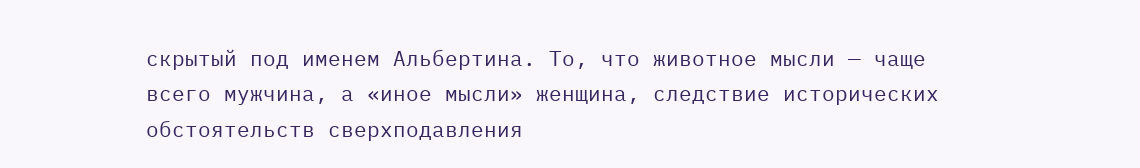скрытый под именем Альбертина. То, что животное мысли — чаще всего мужчина, а «иное мысли» женщина, следствие исторических обстоятельств сверхподавления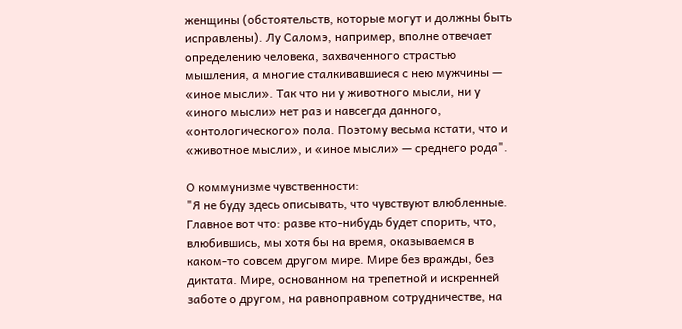женщины (обстоятельств, которые могут и должны быть исправлены). Лу Саломэ, например, вполне отвечает определению человека, захваченного страстью мышления, а многие сталкивавшиеся с нею мужчины — «иное мысли». Так что ни у животного мысли, ни у «иного мысли» нет раз и навсегда данного, «онтологического» пола. Поэтому весьма кстати, что и «животное мысли», и «иное мысли» — среднего рода".

О коммунизме чувственности:
"Я не буду здесь описывать, что чувствуют влюбленные. Главное вот что: разве кто‑нибудь будет спорить, что, влюбившись, мы хотя бы на время, оказываемся в каком‑то совсем другом мире. Мире без вражды, без диктата. Мире, основанном на трепетной и искренней заботе о другом, на равноправном сотрудничестве, на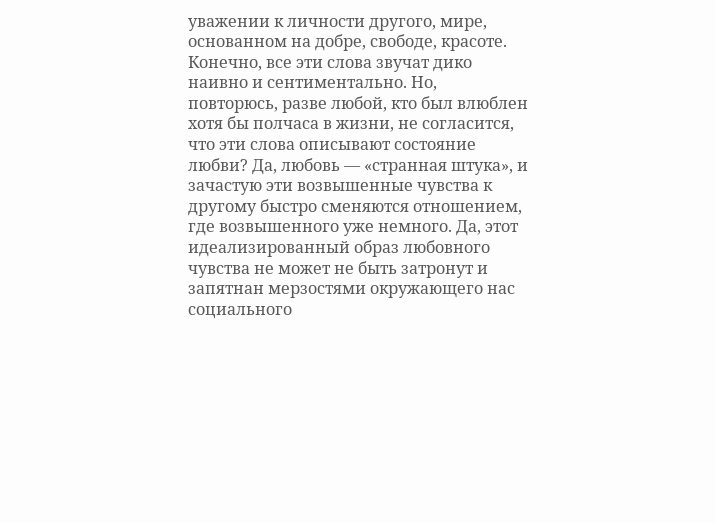уважении к личности другого, мире, основанном на добре, свободе, красоте.
Конечно, все эти слова звучат дико наивно и сентиментально. Но, повторюсь, разве любой, кто был влюблен хотя бы полчаса в жизни, не согласится, что эти слова описывают состояние любви? Да, любовь — «странная штука», и зачастую эти возвышенные чувства к другому быстро сменяются отношением, где возвышенного уже немного. Да, этот идеализированный образ любовного чувства не может не быть затронут и запятнан мерзостями окружающего нас социального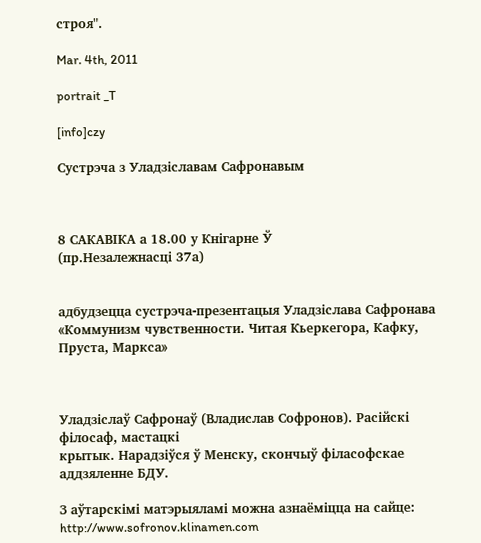строя".

Mar. 4th, 2011

portrait _T

[info]czy

Сустрэча з Уладзіславам Сафронавым



8 САКАВІКА а 18.00 у Кнігарне Ў
(пр.Незалежнасці 37а)


адбудзецца сустрэча-презентацыя Уладзіслава Сафронава
«Коммунизм чувственности. Читая Кьеркегора, Кафку, Пруста, Маркса»



Уладзіслаў Сафронаў (Владислав Софронов). Расійскі філосаф, мастацкі
крытык. Нарадзіўся ў Менску, скончыў філасофскае аддзяленне БДУ.

З аўтарскімі матэрыяламі можна азнаёміцца на сайце:
http://www.sofronov.klinamen.com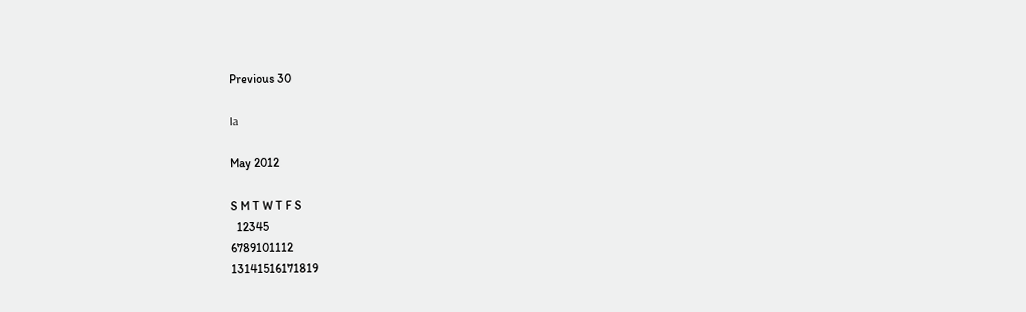Previous 30

Іа

May 2012

S M T W T F S
  12345
6789101112
13141516171819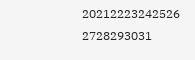20212223242526
2728293031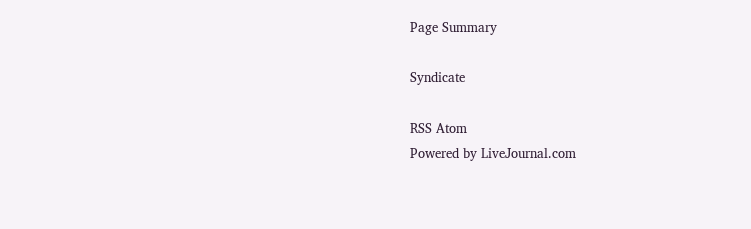Page Summary

Syndicate

RSS Atom
Powered by LiveJournal.com